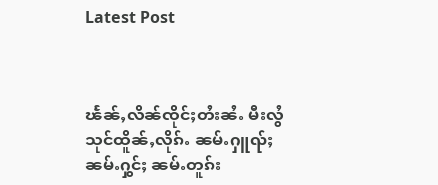Latest Post



ၽႅၼ်ႇလိၼ်ၸိုင်ႈတႆးၼႆႉ မီးလွႆသုင်ထိူၼ်ႇလိုၵ်ႉ ၼမ်ႉႁူၺ်ႈၼမ်ႉႁွင်ႈ ၼမ်ႉတူၵ်း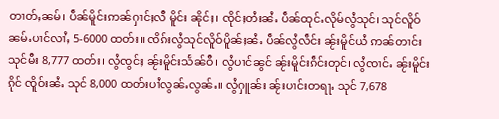တၢတ်ႇၼမ်၊ ပဵၼ်မိူင်းဢၼ်ႁၢင်ႈလီ မိူင်း ၼိုင်ႈ၊ ၸိုင်ႈတႆးၼႆႉ ပဵၼ်ထုင်ႉလိုမ်လွႆသုင်၊ သုင်လိူဝ်ၼမ်ႉပၢင်လၢႆႇ 5-6000 ထတ်း။ ၸိၵ်းလွႆသုင်လိူဝ်ပိူၼ်ႈၼႆႉ ပဵၼ်လွႆလဵင်း ၼႂ်းမိူင်ယႆ ဢၼ်တၢင်းသုင်မီး 8,777 ထတ်း၊ လွႆၸွင်ႈ ၼႂ်းမိူင်းသႅၼ်ဝီ၊ လွႆပၢင်ၼွင် ၼႂ်းမိူင်းၵဵင်းတုင်၊ လွႆၸၢင်ႉ ၼႂ်းမိူင်းၵိုင် ၸိူဝ်းၼႆႉ သုင် 8,000 ထတ်းပၢႆလွၼ်ႉလွၼ်ႉ။ လွႆႁူၼ်း ၼႂ်းပၢင်းတရႃႉ သုင် 7,678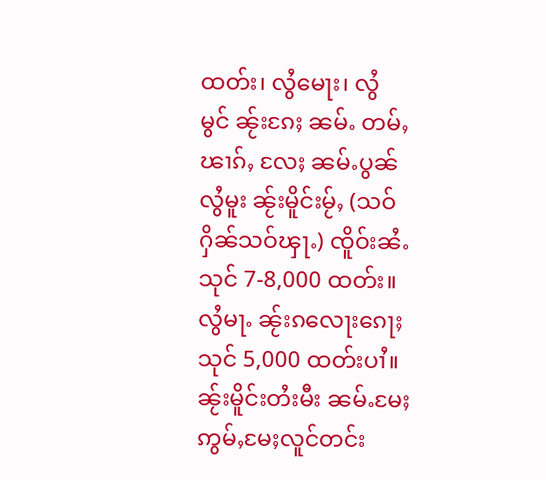ထတ်း၊ လွႆမေႃး၊ လွႆမွင် ၼႂ်းၵႄႈ ၼမ်ႉ တမ်ႇၽၢၵ်ႇ လႄႈ ၼမ်ႉပွၼ် လွႆမူး ၼႂ်းမိူင်းမႂ်ႇ (သဝ်ႁိၼ်သဝ်ၾႃႉ) ၸိူဝ်းၼႆႉ သုင် 7-8,000 ထတ်း။ လွႆမႃႉ ၼႂ်းၵလေႃးၵေႃႈ သုင် 5,000 ထတ်းပၢႆ။
ၼႂ်းမိူင်းတႆးမီး ၼမ်ႉမႄႈဢွမ်ႇမႄႈလူင်တင်း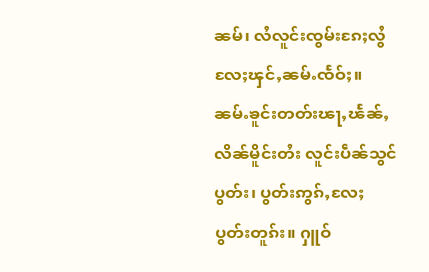ၼမ်၊ လႆလူင်းၸွမ်းၵႄႈလွႆလႄႈၾင်ႇၼမ်ႉၸႅဝ်ႈ။ ၼမ်ႉၶူင်းတတ်းၽႃႇၽႅၼ်ႇ လိၼ်မိူင်းတႆး လူင်းပဵၼ်သွင်ပွတ်း၊ ပွတ်းဢွၵ်ႇလႄႈပွတ်းတူၵ်း။ ႁူဝ်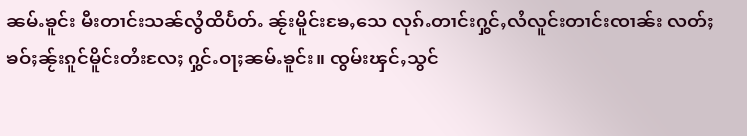ၼမ်ႉၶူင်း မီးတၢင်းသၼ်လွႆထိပႅတ်ႉ ၼႂ်းမိူင်းၶႄႇသေ လုၵ်ႉတၢင်းႁွင်ႇလႆလူင်းတၢင်းၸၢၼ်း လတ်ႈၶဝ်ႈၼႂ်းၵူင်မိူင်းတႆးလႄႈ ႁွင်ႉဝႃႈၼမ်ႉၶူင်း။ ၸွမ်းၾင်ႇသွင်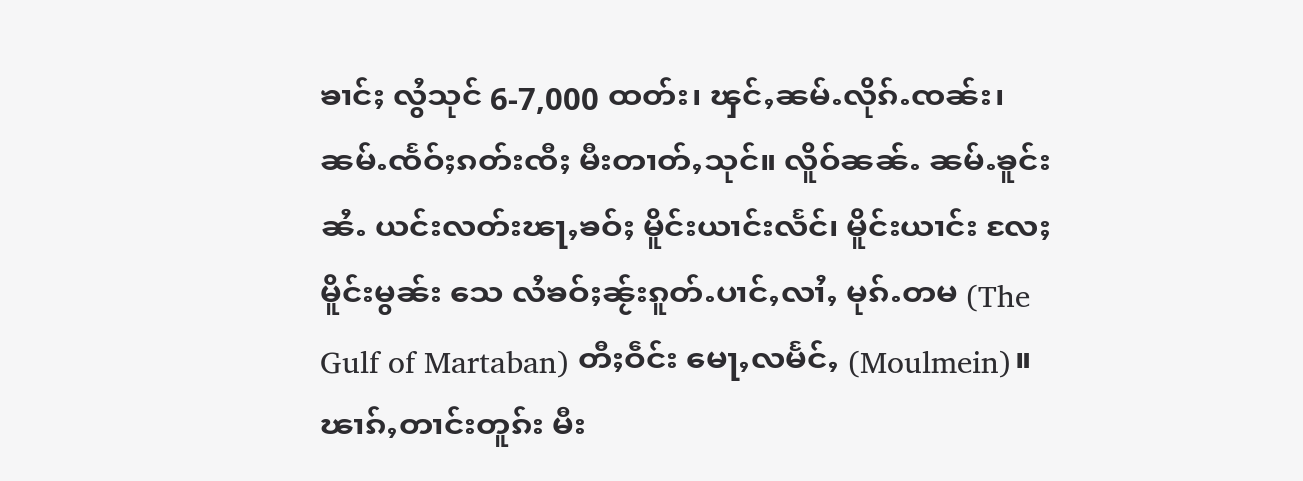ၶၢင်ႈ လွႆသုင် 6-7,000 ထတ်း၊ ၾင်ႇၼမ်ႉလိုၵ်ႉၸၼ်း၊ ၼမ်ႉၸႅဝ်ႈၵတ်းၸီႈ မီးတၢတ်ႇသုင်။ လိူဝ်ၼၼ်ႉ ၼမ်ႉၶူင်းၼႆႉ ယင်းလတ်းၽႃႇၶဝ်ႈ မိူင်းယၢင်းလႅင်၊ မိူင်းယၢင်း လႄႈ မိူင်းမွၼ်း သေ လႆၶဝ်ႈၼႂ်းၵူတ်ႉပၢင်ႇလၢႆႇ မုၵ်ႉတမ (The Gulf of Martaban) တီႈဝဵင်း မေႃႇလမႅင်ႇ (Moulmein)။ ၽၢၵ်ႇတၢင်းတူၵ်း မီး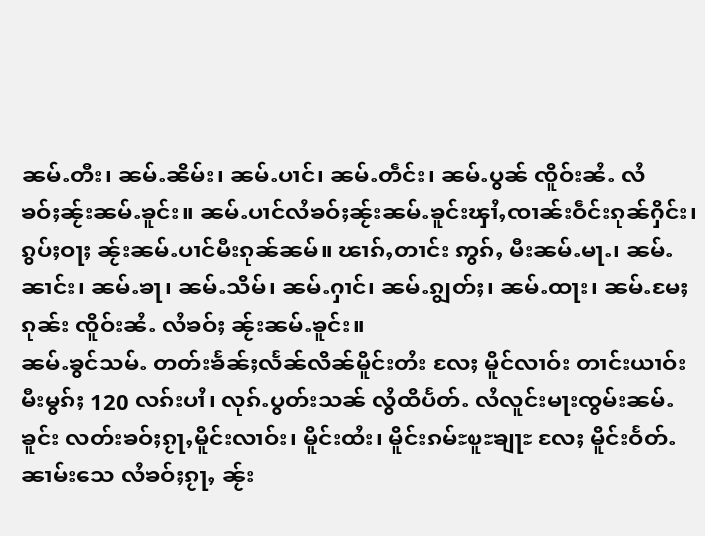ၼမ်ႉတီး၊ ၼမ်ႉၼိမ်း၊ ၼမ်ႉပၢင်၊ ၼမ်ႉတဵင်း၊ ၼမ်ႉပွၼ် ၸိူဝ်းၼႆႉ လႆၶဝ်ႈၼႂ်းၼမ်ႉၶူင်း။ ၼမ်ႉပၢင်လႆၶဝ်ႈၼႂ်းၼမ်ႉၶူင်းၾၢႆႇၸၢၼ်းဝဵင်းၵုၼ်ႁိင်း၊ ၵွပ်ႈဝႃႈ ၼႂ်းၼမ်ႉပၢင်မီးၵုၼ်ၼမ်။ ၽၢၵ်ႇတၢင်း ဢွၵ်ႇ မီးၼမ်ႉမႃႉ၊ ၼမ်ႉၼၢင်း၊ ၼမ်ႉၶႃ၊ ၼမ်ႉသိမ်၊ ၼမ်ႉႁၢင်၊ ၼမ်ႉၵျွတ်ႈ၊ ၼမ်ႉထႃး၊ ၼမ်ႉမႄႈၵုၼ်း ၸိူဝ်းၼႆႉ လႆၶဝ်ႈ ၼႂ်းၼမ်ႉၶူင်း။
ၼမ်ႉၶွင်သမ်ႉ တတ်းၶႅၼ်ႈလႅၼ်လိၼ်မိူင်းတႆး လႄႈ မိူင်လၢဝ်း တၢင်းယၢဝ်းမီးမွၵ်ႈ 120 လၵ်းပၢႆ၊ လုၵ်ႉပွတ်းသၼ် လွႆထိပႅတ်ႉ လႆလူင်းမႃးၸွမ်းၼမ်ႉၶူင်း လတ်းၶဝ်ႈၵႂႃႇမိူင်းလၢဝ်း၊ မိူင်းထႆး၊ မိူင်းၵမ်ႊၿူႊၶျႃႊ လႄႈ မိူင်းဝႅတ်ႉၼၢမ်းသေ လႆၶဝ်ႈၵႂႃႇ ၼႂ်း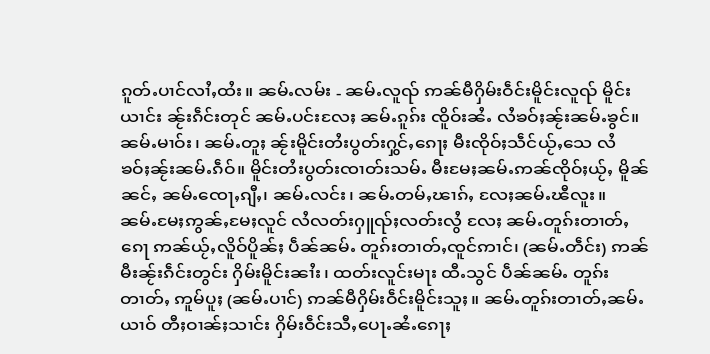ၵူတ်ႉပၢင်လၢႆႇထႆး။ ၼမ်ႉလမ်း - ၼမ်ႉလူၺ် ဢၼ်မီႁိမ်းဝဵင်းမိူင်းလူၺ် မိူင်းယၢင်း ၼႂ်းၵဵင်းတုင် ၼမ်ႉပင်းလႄႈ ၼမ်ႉၵူၵ်း ၸိူဝ်းၼႆႉ လႆၶဝ်ႈၼႂ်းၼမ်ႉၶွင်။
ၼမ်ႉမၢဝ်း၊ ၼမ်ႉတူႈ ၼႂ်းမိူင်းတႆးပွတ်းႁွင်ႇၵေႃႈ မီးၸိုဝ်ႈသဵင်ယႂ်ႇသေ လႆၶဝ်ႈၼႂ်းၼမ်ႉၵဵဝ်။ မိူင်းတႆးပွတ်းၸၢတ်းသမ်ႉ မီးမႄႈၼမ်ႉဢၼ်ၸိုဝ်ႈယႂ်ႇ မိူၼ်ၼင်ႇ ၼမ်ႉၸေႃႇၵျီႇ၊ ၼမ်ႉလင်း၊ ၼမ်ႉတမ်ႇၽၢၵ်ႇ လႄႈၼမ်ႉၽီလူး။
ၼမ်ႉမႄႈဢွၼ်ႇမႄႈလူင် လႆလတ်းႁူၺ်ႈလတ်းလွႆ လႄႈ ၼမ်ႉတူၵ်းတၢတ်ႇၵေႃ ဢၼ်ယႂ်ႇလိူဝ်ပိူၼ်ႈ ပဵၼ်ၼမ်ႉ တူၵ်းတၢတ်ႇၸူင်ဢၢင်၊ (ၼမ်ႉတဵင်း) ဢၼ်မီးၼႂ်းၵဵင်းတွင်း ႁိမ်းမိူင်းၼၢႆး၊ ထတ်းလူင်းမႃး ထီႉသွင် ပဵၼ်ၼမ်ႉ တူၵ်းတၢတ်ႇ ဢူမ်ပူႈ (ၼမ်ႉပၢင်) ဢၼ်မီႁိမ်းဝဵင်းမိူင်းသူႈ။ ၼမ်ႉတူၵ်းတၢတ်ႇၼမ်ႉယၢဝ် တီႈဝၢၼ်ႈသၢင်း ႁိမ်းဝဵင်းသီႇပေႃႉၼႆႉၵေႃႈ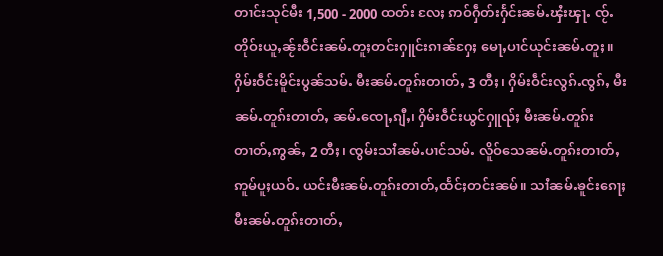တၢင်းသုင်မီး 1,500 - 2000 ထတ်း လႄႈ ဢဝ်ႁဵတ်းႁႅင်းၼမ်ႉၾႆးၾႃႉ ၸႂ်ႉတိုဝ်းယူႇၼႂ်းဝဵင်းၼမ်ႉတူႈတင်းႁူင်းၵၢၼ်ႁႄႈ မေႃႇပၢင်ယုင်းၼမ်ႉတူႈ။ ႁိမ်းဝဵင်းမိူင်းပွၼ်သမ်ႉ မီးၼမ်ႉတူၵ်းတၢတ်ႇ 3 တီႈ၊ ႁိမ်းဝဵင်းလွၵ်ႉၸွၵ်ႇ မီးၼမ်ႉတူၵ်းတၢတ်ႇ ၼမ်ႉၸေႃႇၵျီႇ၊ ႁိမ်းဝဵင်းယွင်ႁူၺ်ႈ မီးၼမ်ႉတူၵ်းတၢတ်ႇဢွၼ်ႇ 2 တီႈ၊ ၸွမ်းသၢႆၼမ်ႉပၢင်သမ်ႉ လိူဝ်သေၼမ်ႉတူၵ်းတၢတ်ႇ ဢူမ်ပူႈယဝ်ႉ ယင်းမီးၼမ်ႉတူၵ်းတၢတ်ႇထႅင်ႈတင်းၼမ်။ သၢႆၼမ်ႉၶူင်းၵေႃႈ မီးၼမ်ႉတူၵ်းတၢတ်ႇ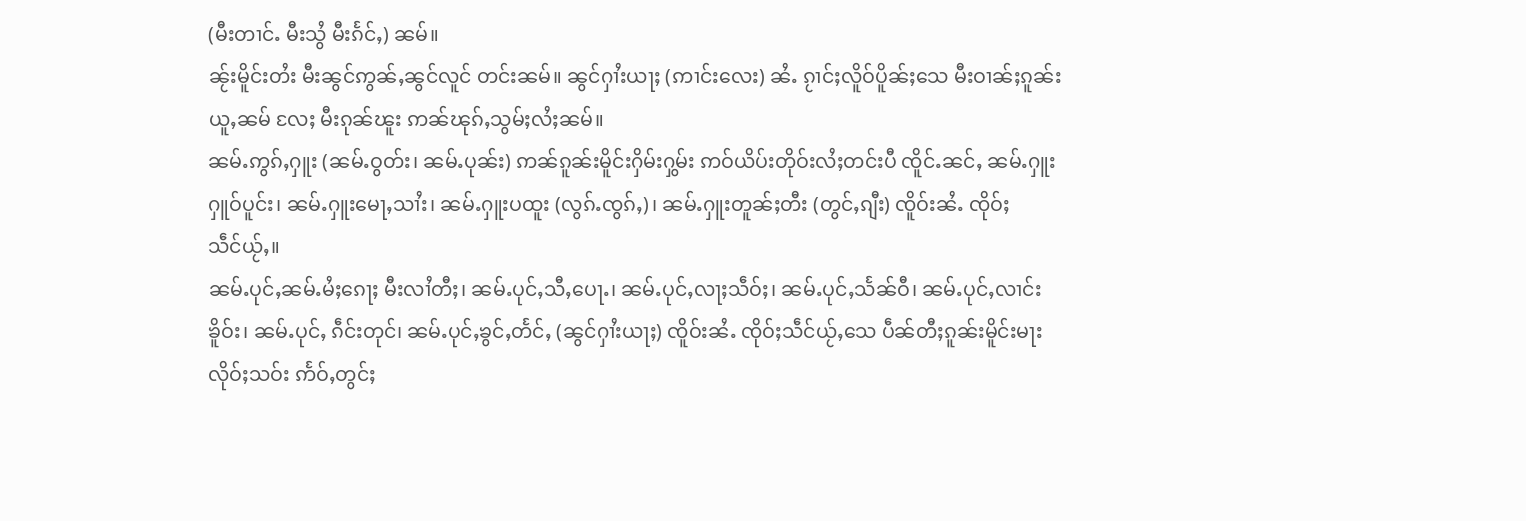(မီးတၢင်ႉ မီးသွႆ မီးၵႅင်ႇ) ၼမ်။
ၼႂ်းမိူင်းတႆး မီးၼွင်ဢွၼ်ႇၼွင်လူင် တင်းၼမ်။ ၼွင်ႁၢႆးယႃႈ (ဢၢင်းလေး) ၼႆႉ ၵႂၢင်ႈလိူဝ်ပိူၼ်ႈသေ မီးဝၢၼ်ႈၵူၼ်း ယူႇၼမ် လႄႈ မီးၵုၼ်ၽူး ဢၼ်ၽုၵ်ႇသွမ်ႈလႆႈၼမ်။
ၼမ်ႉဢွၵ်ႇႁူး (ၼမ်ႉဝွတ်း၊ ၼမ်ႉပုၼ်း) ဢၼ်ၵူၼ်းမိူင်းႁိမ်းႁွမ်း ဢဝ်ယိပ်းတိုဝ်းလႆႈတင်းပီ ၸိူင်ႉၼင်ႇ ၼမ်ႉႁူးႁူဝ်ပူင်း၊ ၼမ်ႉႁူးမေႃႇသၢႆး၊ ၼမ်ႉႁူးပထူး (လွၵ်ႉၸွၵ်ႇ)၊ ၼမ်ႉႁူးတူၼ်ႈတီး (တွင်ႇၵျီး) ၸိူဝ်းၼႆႉ ၸိုဝ်ႈသဵင်ယႂ်ႇ။
ၼမ်ႉပုင်ႇၼမ်ႉမႆႈၵေႃႈ မီးလၢႆတီႈ၊ ၼမ်ႉပုင်ႇသီႇပေႃႉ၊ ၼမ်ႉပုင်ႇလႃႈသဵဝ်ႈ၊ ၼမ်ႉပုင်ႇသႅၼ်ဝီ၊ ၼမ်ႉပုင်ႇလၢင်းၶိူဝ်း၊ ၼမ်ႉပုင်ႇ ၵဵင်းတုင်၊ ၼမ်ႉပုင်ႇၶွင်ႇတႅင်ႇ (ၼွင်ႁၢႆးယႃႈ) ၸိူဝ်းၼႆႉ ၸိုဝ်ႈသဵင်ယႂ်ႇသေ ပဵၼ်တီႈၵူၼ်းမိူင်းမႃးလိုဝ်ႈသဝ်း ဢႅဝ်ႇတွင်ႈ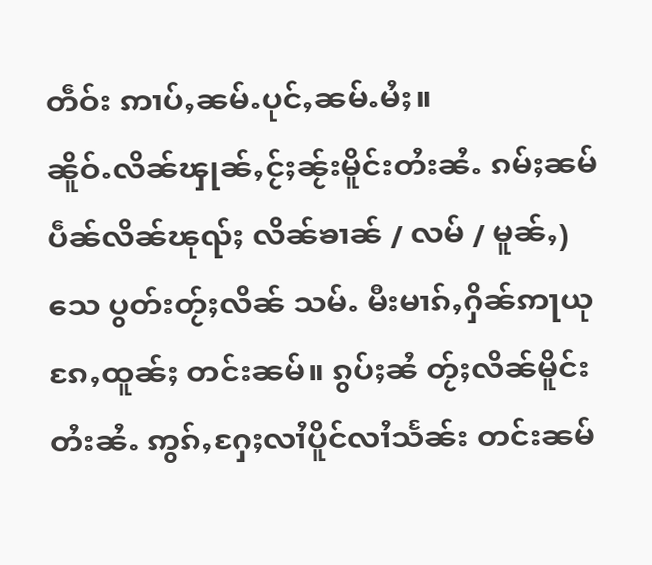တဵဝ်း ဢၢပ်ႇၼမ်ႉပုင်ႇၼမ်ႉမႆႈ။
ၼိူဝ်ႉလိၼ်ၾုၼ်ႇငႂ်ႈၼႂ်းမိူင်းတႆးၼႆႉ ၵမ်ႈၼမ် ပဵၼ်လိၼ်ၽုၺ်ႈ လိၼ်ၶၢၼ် / လမ် / မူၼ်ႇ) သေ ပွတ်းတႂ်ႈလိၼ် သမ်ႉ မီးမၢၵ်ႇႁိၼ်ဢႃယုၵႄႇထူၼ်ႈ တင်းၼမ်။ ၵွပ်ႈၼႆ တႂ်ႈလိၼ်မိူင်းတႆးၼႆႉ ဢွၵ်ႇႁႄႈလၢႆပိူင်လၢႆသႅၼ်း တင်းၼမ်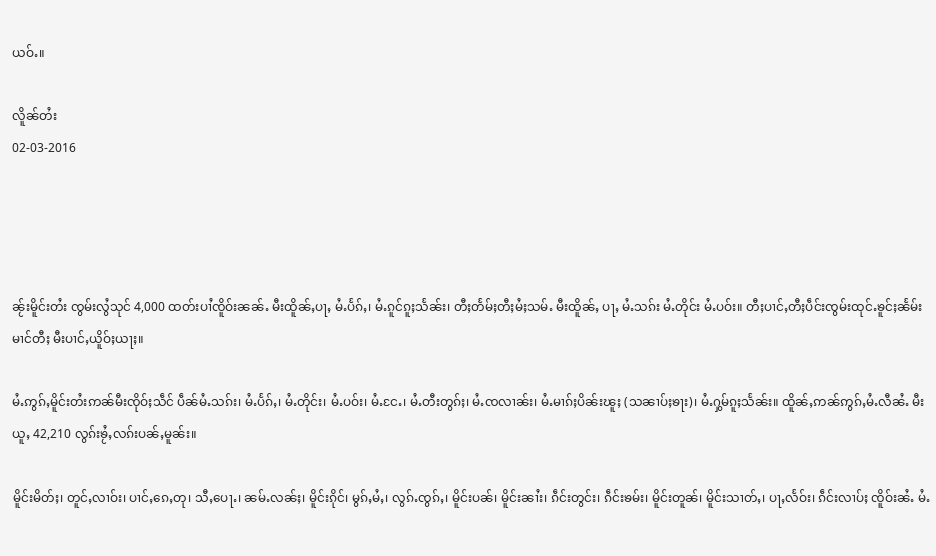ယဝ်ႉ။

လိူၼ်တႆး
02-03-2016




ၼႂ်းမိူင်းတႆး ၸွမ်းလွႆသုင် 4,000 ထတ်းပၢႆၸိူဝ်းၼၼ်ႉ မီးထိူၼ်ႇပႃႇ မႆႉပႅၵ်ႇ၊ မႆႉၵူင်ၵူႈသႅၼ်း၊ တီႈတႅမ်ႈတီႈမႆႈသမ်ႉ မီးထိူၼ်ႇ ပႃႇ မႆႉသၵ်း မႆႉတိုင်း မႆႉပဝ်း။ တီႈပၢင်ႇတီႈပဵင်းၸွမ်းထုင်ႉၶူင်ႈၼႅမ်း မၢင်တီႈ မီးပၢင်ႇယိူဝ်ႈယႃႈ။

မႆႉဢွၵ်ႇမိူင်းတႆးဢၼ်မီးၸိုဝ်ႈသဵင် ပဵၼ်မႆႉသၵ်း၊ မႆႉပႅၵ်ႇ၊ မႆႉတိုင်း၊ မႆႉပဝ်း၊ မႆႉငႄႉ၊ မႆႉတီးတွၵ်ႈ၊ မႆႉၸလၢၼ်း၊ မႆႉမၢၵ်ႈပိၼ်းၽူႈ (သၼၢပ်ႈၶႃး)၊ မႆႉႁွမ်ၵူႈသႅၼ်း။ ထိူၼ်ႇဢၼ်ဢွၵ်ႇမႆႉလီၼႆႉ မီးယူႇ 42,210 လွၵ်းၶႂႆႇလၵ်းပၼ်ႇမူၼ်း။

မိူင်းမိတ်ႈ၊ တူင်ႇလၢဝ်း၊ ပၢင်ႇၵေႇတု၊ သီႇပေႃႉ၊ ၼမ်ႉလၼ်ႈ၊ မိူင်းၵိုင်၊ မွၵ်ႇမႆႇ၊ လွၵ်ႉၸွၵ်ႇ၊ မိူင်းပၼ်၊ မိူင်းၼၢႆး၊ ၵဵင်းတွင်း၊ ၵဵင်းၶမ်း၊ မိူင်းတူၼ်၊ မိူင်းသၢတ်ႇ၊ ပႃႇလႅဝ်း၊ ၵဵင်းလၢပ်ႈ ၸိူဝ်းၼႆႉ မႆႉ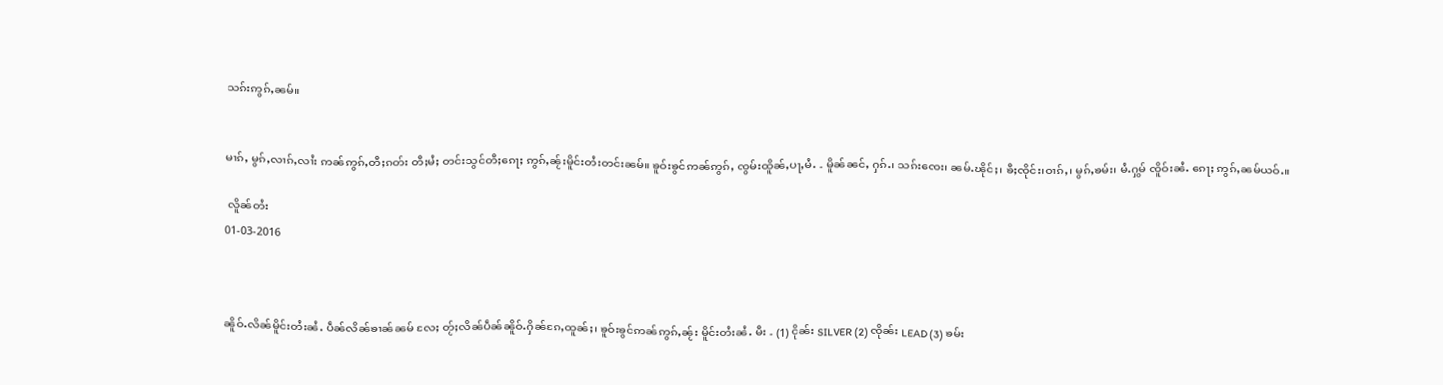သၵ်းဢွၵ်ႇၼမ်။


မၢၵ်ႇ မွၵ်ႇလၢၵ်ႇလၢႆး ဢၼ်ဢွၵ်ႇတီႈၵတ်း တီႈမႆႈ တင်းသွင်တီႈၵေႃႈ ဢွၵ်ႇၼႂ်းမိူင်းတႆးတင်းၼမ်။ ၶူဝ်းၶွင်ဢၼ်ဢွၵ်ႇ ၸွမ်းထိူၼ်ႇပႃႇမႆႉ - မိူၼ်ၼင်ႇ ႁၵ်ႉ၊ သၵ်းၸေး၊ ၼမ်ႉၽိုင်ႈ၊ ၶီႈၸိုင်း၊ဝၢၵ်ႇ၊ မွၵ်ႇၶမ်း၊ မႆႉႁွမ် ၸိူဝ်းၼႆႉ ၵေႃႈ ဢွၵ်ႇၼမ်ယဝ်ႉ။

 လိူၼ်တႆး
01-03-2016



ၼိူဝ်ႉလိၼ်မိူင်းတႆးၼႆႉ ပဵၼ်လိၼ်ၶၢၼ်ၼမ် လႄႈ တႂ်ႈလိၼ်ပဵၼ်ၼိူဝ်ႉႁိၼ်ၵႄႇထူၼ်ႈ၊ ၶူဝ်းၶွင်ဢၼ်ဢွၵ်ႇၼႂ်း မိူင်းတႆးၼႆႉ မီး - (1) ငိုၼ်း SILVER (2) ၸိုၼ်း LEAD (3) ၶမ်း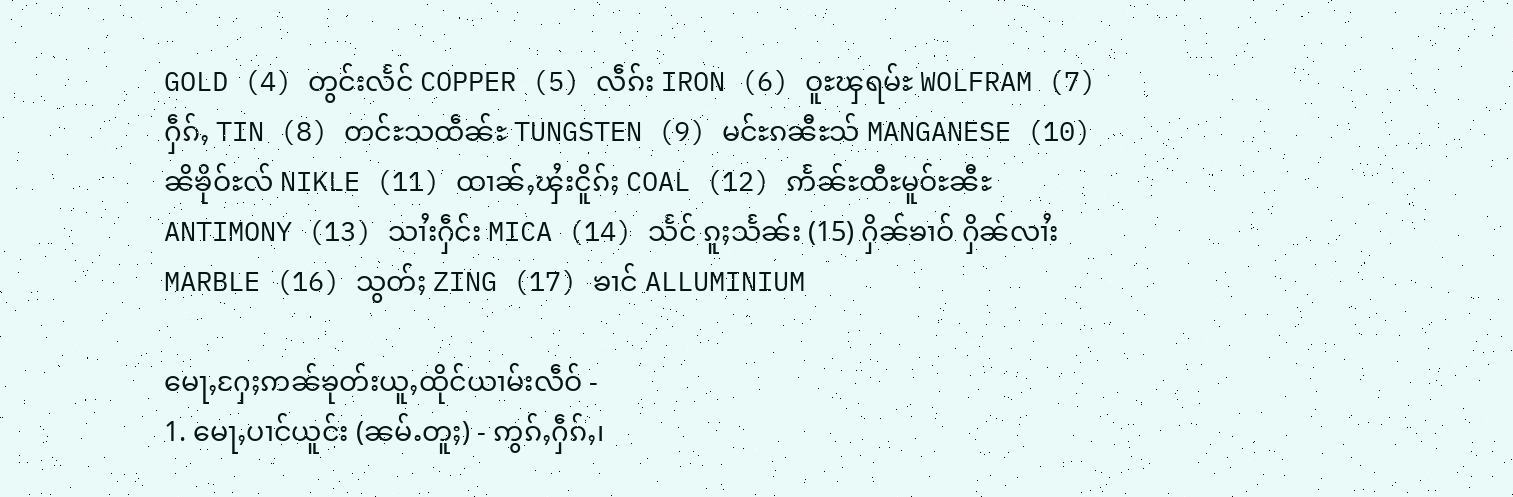GOLD (4) တွင်းလႅင် COPPER (5) လဵၵ်း IRON (6) ဝူႊၾရမ်ႊ WOLFRAM (7) ႁဵၵ်ႇ TIN (8) တင်ႊသထဵၼ်ႊ TUNGSTEN (9) မင်ႊၵၼီႊသ် MANGANESE (10) ၼိၶိုဝ်ႊလ် NIKLE (11) ထၢၼ်ႇၾႆးငိူၵ်ႈ COAL (12) ဢႅၼ်ႊထီႊမူဝ်ႊၼီႊ ANTIMONY (13) သၢႆးႁဵင်း MICA (14) သႅင် ၵူႈသႅၼ်း (15) ႁိၼ်ၶၢဝ် ႁိၼ်လၢႆး MARBLE (16) သွတ်ႈ ZING (17) ၶၢင် ALLUMINIUM

မေႃႇႁႄႈဢၼ်ၶုတ်းယူႇထိုင်ယၢမ်းလဵဝ် -
1. မေႃႇပၢင်ယူင်း (ၼမ်ႉတူႈ) - ဢွၵ်ႇႁဵၵ်ႇ၊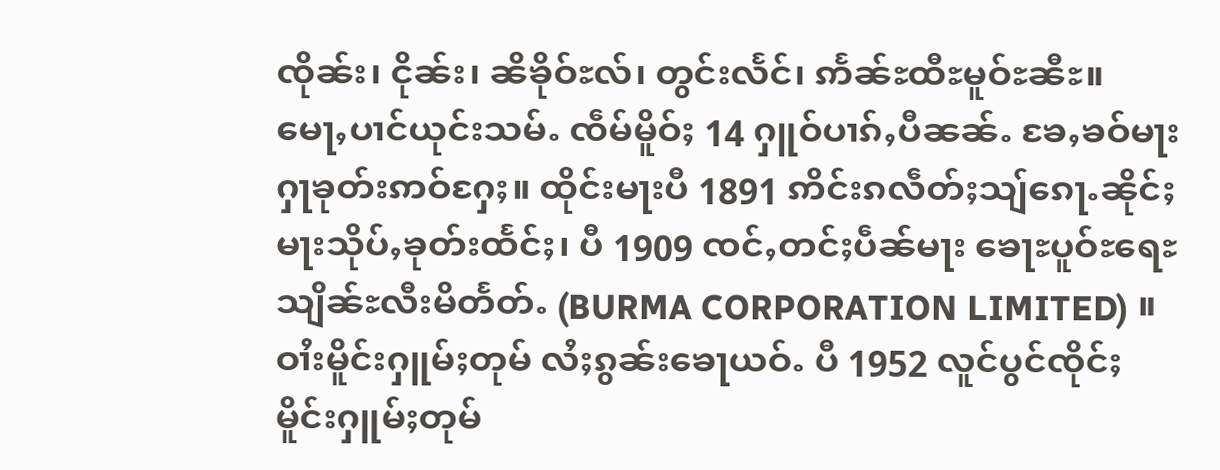ၸိုၼ်း၊ ငိုၼ်း၊ ၼိၶိုဝ်ႊလ်၊ တွင်းလႅင်၊ ဢႅၼ်ႊထီႊမူဝ်ႊၼီႊ။ မေႃႇပၢင်ယုင်းသမ်ႉ ၸဵမ်မိူဝ်ႈ 14 ႁူဝ်ပၢၵ်ႇပီၼၼ်ႉ ၶႄႇၶဝ်မႃးႁႃၶုတ်းဢဝ်ႁႄႈ။ ထိုင်းမႃးပီ 1891 ဢိင်းၵလဵတ်ႈသျ်ၵေႃႉၼိုင်ႈ မႃးသိုပ်ႇၶုတ်းထႅင်ႈ၊ ပီ 1909 ၸင်ႇတင်ႈပဵၼ်မႃး ၶေႃႊပူဝ်ႊရေႊသျိၼ်ႊလီးမိတႅတ်ႉ (BURMA CORPORATION LIMITED) ။ ဝၢႆးမိူင်းႁူမ်ႈတုမ် လႆႈၵွၼ်းၶေႃယဝ်ႉ ပီ 1952 လူင်ပွင်ၸိုင်ႈမိူင်းႁူမ်ႈတုမ်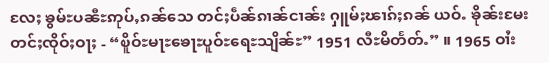လႄႈ ၶွမ်ႊပၼီႊဢုပ်ႇၵၼ်သေ တင်ႈပဵၼ်ၵၢၼ်ငၢၼ်း ႁူမ်ႈၽၢၵ်ႈၵၼ် ယဝ်ႉ ၶိုၼ်းမႄးတင်ႈၸိုဝ်ႈဝႃႈ - “ၿိူဝ်ႊမႃႊၶေႃႊပူဝ်ႊရေႊသျိၼ်ႊ” 1951 လီႊမိတႅတ်ႉ” ။ 1965 ဝၢႆး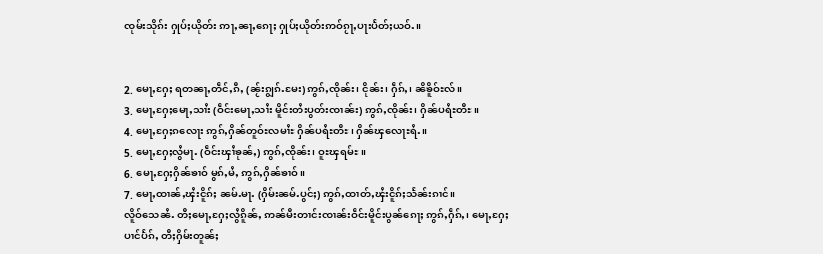ၸုမ်းသိုၵ်း ႁုပ်ႈယိုတ်း ဢႃႇၼႃႇၵေႃႈ ႁုပ်ႈယိုတ်းဢဝ်ၵႂႃႇပႃးပႅတ်ႈယဝ်ႉ။


2. မေႃႇႁႄႈ ရတၼႃႇတဵင်ႇၵီႇ (ၼႂ်းၵျွၵ်ႉမႄး) ဢွၵ်ႇၸိုၼ်း၊ ငိုၼ်း၊ ႁဵၵ်ႇ၊ ၼိၶိူဝ်ႊလ်။
3. မေႃႇႁႄႈမေႃႇသၢႆး (ဝဵင်းမေႃႇသၢႆး မိူင်းတႆးပွတ်းၸၢၼ်း) ဢွၵ်ႇၸိုၼ်း၊ ႁိၼ်ပရႆႊတီႊ။
4. မေႃႇႁႄႈၵလေႃး ဢွၵ်ႇႁိၼ်တူဝ်ႊလမၢႆႊ ႁိၼ်ပရႆႊတီႊ၊ ႁိၼ်ၾလေႃႊရႆႉ။
5. မေႃႇႁႄႈလွႆမႃႉ (ဝဵင်းၾၢႆၶုၼ်ႇ) ဢွၵ်ႇၸိုၼ်း၊ ဝူႊၾရမ်ႊ။
6. မေႃႇႁႄႈႁိၼ်ၶၢဝ် မွၵ်ႇမႆႇ ဢွၵ်ႇႁိၼ်ၶၢဝ်။
7. မေႃႇထၢၼ်ႇၾႆးငိူၵ်ႈ ၼမ်ႉမႃႉ (ႁိမ်းၼမ်ႉပွင်ႈ) ဢွၵ်ႇထၢတ်ႇၾႆးငိူၵ်ႈသႅၼ်းၵၢင်။
လိူဝ်သေၼႆႉ တီႈမေႃႇႁႄႈလွႆၵိူၼ်ႇ ဢၼ်မီးတၢင်းၸၢၼ်းဝဵင်းမိူင်းပွၼ်ၵေႃႈ ဢွၵ်ႇႁဵၵ်ႇ၊ မေႃႇႁႄႈပၢင်ပႅၵ်ႇ တီႈႁိမ်းတူၼ်ႈ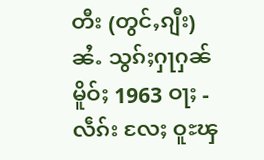တီး (တွင်ႇၵျီး) ၼႆႉ သွၵ်ႈႁႃႁၼ်မိူဝ်ႈ 1963 ဝႃႈ - လဵၵ်း လႄႈ ဝူႊၾ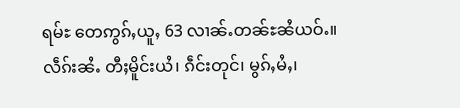ရမ်ႊ တေဢွၵ်ႇယူႇ 63 လၢၼ်ႉတၼ်ႊၼႆယဝ်ႉ။ လဵၵ်းၼႆႉ တီႈမိူင်းယႆ၊ ၵဵင်းတုင်၊ မွၵ်ႇမႆႇ၊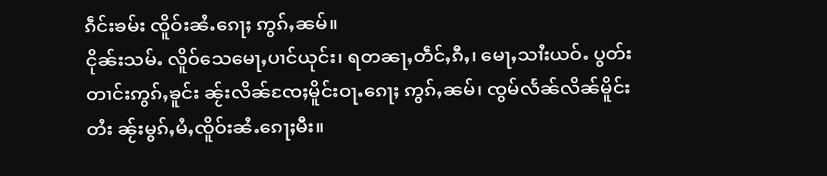ၵဵင်းၶမ်း ၸိူဝ်းၼႆႉၵေႃႈ ဢွၵ်ႇၼမ်။
ငိုၼ်းသမ်ႉ လိူဝ်သေမေႃႇပၢင်ယုင်း၊ ရတၼႃႇတဵင်ႇၵီႇ၊ မေႃႇသၢႆးယဝ်ႉ ပွတ်းတၢင်းဢွၵ်ႇၶူင်း ၼႂ်းလိၼ်ၸႄႈမိူင်းဝႃႉၵေႃႈ ဢွၵ်ႇၼမ်၊ ၸွမ်လႅၼ်လိၼ်မိူင်းတႆး ၼႂ်းမွၵ်ႇမႆႇၸိူဝ်းၼႆႉၵေႃႈမီး။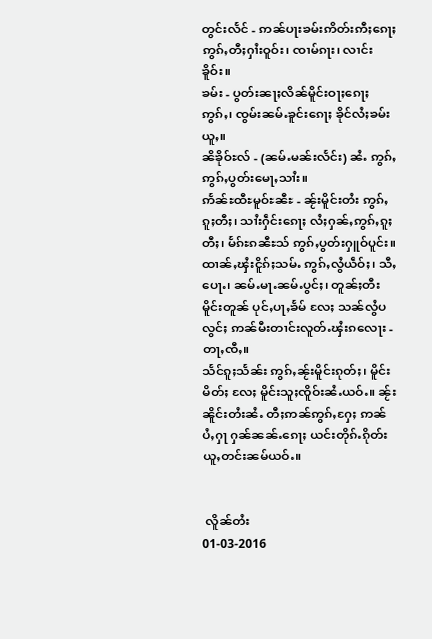တွင်းလႅင် - ဢၼ်ပႃးၶမ်းဢိတ်းဢီႈၵေႃႈ ဢွၵ်ႇတီႈႁၢႆးဝူဝ်း၊ ၸၢမ်ၵႃး၊ လၢင်းၶိူဝ်း။
ၶမ်း - ပွတ်းၼႃႈလိၼ်မိူင်းဝႃႈၵေႃႈဢွၵ်ႇ၊ ၸွမ်းၼမ်ႉၶူင်းၵေႃႈ ၶိုင်လႆႈၶမ်းယူႇ။
ၼိၶိုဝ်ႊလ် - (ၼမ်ႉမၼ်းလႅင်း) ၼႆႉ ဢွၵ်ႇဢွၵ်ႇပွတ်းမေႃႇသၢႆး။
ဢႅၼ်ႊထီႊမူဝ်ႊၼီႊ - ၼႂ်းမိူင်းတႆး ဢွၵ်ႇၵူႈတီႈ၊ သၢႆးႁဵင်းၵေႃႈ လႆႈႁၼ်ႇဢွၵ်ႇၵူႈတီႈ၊ မႅၵ်ႊၵၼီႊသ် ဢွၵ်ႇပွတ်းႁူဝ်ပူင်း။ ထၢၼ်ႇၾႆးငိူၵ်ႈသမ်ႉ ဢွၵ်ႇလွႆယဵဝ်ႈ၊ သီႇပေႃႉ၊ ၼမ်ႉမႃႉၼမ်ႉပွင်ႈ၊ တူၼ်ႈတီး မိူင်းတူၼ် ပုင်ႇပႃႇၶႅမ် လႄႈ သၼ်လွႆပလွင်ႈ ဢၼ်မီးတၢင်းလူတ်ႉၾႆးၵလေႃး - တႃႇၸီႇ။
သႅင်ၵူႈသႅၼ်း ဢွၵ်ႇၼႂ်းမိူင်းၵုတ်ႈ၊ မိူင်းမိတ်ႈ လႄႈ မိူင်းသူႈၸိူဝ်းၼႆႉယဝ်ႉ။ ၼႂ်းၼိူင်းတႆးၼႆႉ တီႈဢၼ်ဢွၵ်ႇႁႄႈ ဢၼ်ပႆႇႁႃ ႁၼ်ၼၼ်ႉၵေႃႈ ယင်းတိုၵ်ႉၵိုတ်းယူႇတင်းၼမ်ယဝ်ႉ။


 လိူၼ်တႆး
01-03-2016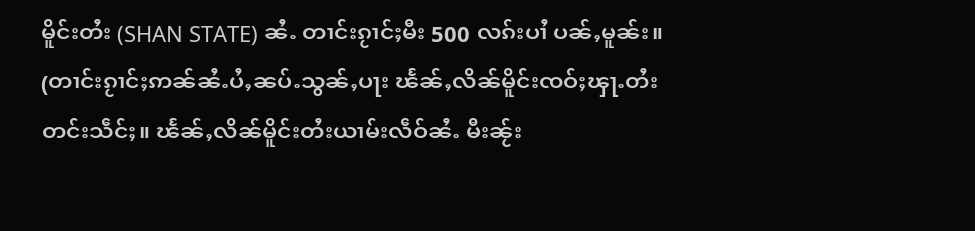မိူင်းတႆး (SHAN STATE) ၼႆႉ တၢင်းၵႂၢင်ႈမီး 500 လၵ်းပၢႆ ပၼ်ႇမူၼ်း။ (တၢင်းၵႂၢင်ႈဢၼ်ၼႆႉပႆႇၼပ်ႉသွၼ်ႇပႃး ၽႅၼ်ႇလိၼ်မိူင်းၸဝ်ႈၾႃႉတႆးတင်းသဵင်ႈ။ ၽႅၼ်ႇလိၼ်မိူင်းတႆးယၢမ်းလဵဝ်ၼႆႉ မီးၼႂ်း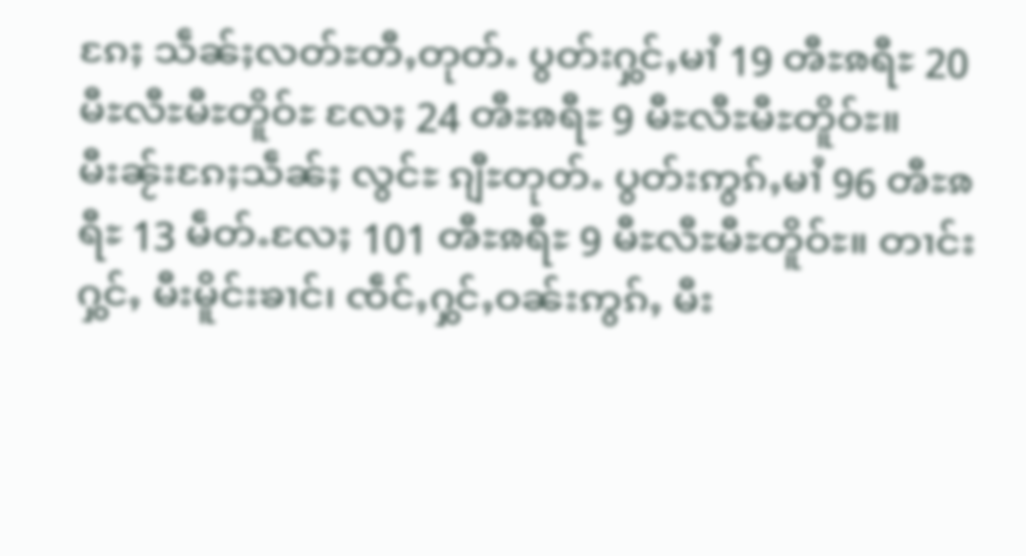ၵႄႈ သဵၼ်ႈလတ်ႊတီႇတုတ်ႉ ပွတ်းႁွင်ႇမၢႆ 19 ၻီႊၷရီႊ 20 မီႊလီႊမီႊတိူဝ်ႊ လႄႈ 24 ၻီႊၷရီႊ 9 မီႊလီႊမီႊတိူဝ်ႊ။ မီးၼႂ်းၵႄႈသဵၼ်ႈ လွင်ႊ ၵျီႊတုတ်ႉ ပွတ်းဢွၵ်ႇမၢႆ 96 ၻီႊၷရီႊ 13 မဵတ်ႉလႄႈ 101 ၻီႊၷရီႊ 9 မီႊလီႊမီႊတိူဝ်ႊ။ တၢင်းႁွင်ႇ မီးမိူင်းၶၢင်၊ ၸဵင်ႇႁွင်ႇဝၼ်းဢွၵ်ႇ မီး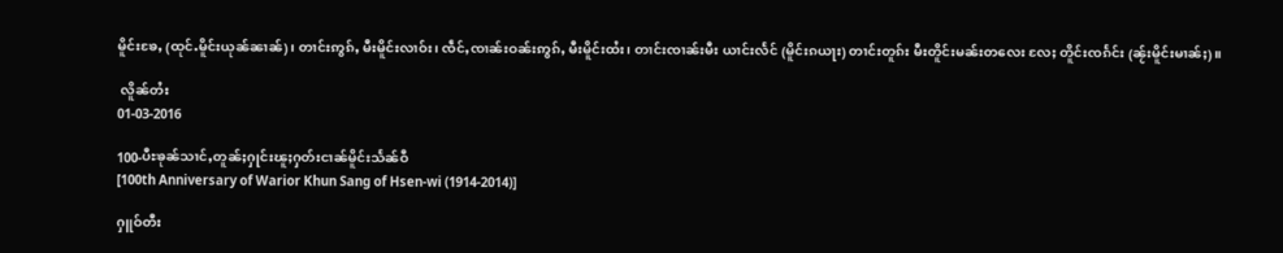မိူင်းၶႄႇ (ထုင်ႉမိူင်းယုၼ်ၼၢၼ်)၊ တၢင်းဢွၵ်ႇ မီးမိူင်းလၢဝ်း၊ ၸဵင်ႇၸၢၼ်းဝၼ်းဢွၵ်ႇ မီးမိူင်းထႆး၊ တၢင်းၸၢၼ်းမီး ယၢင်းလႅင် (မိူင်းၵယႃး) တၢင်းတူၵ်း မီးတိူင်းမၼ်းတလေး လႄႈ တိူင်းၸၵႅင်း (ၼႂ်းမိူင်းမၢၼ်ႈ)။

 လိူၼ်တႆး
01-03-2016

100-ပီႊၶုၼ်သၢင်ႇတူၼ်ႈႁုင်းၽူႈႁတ်းငၢၼ်မိူင်းသႅၼ်ဝီ
[100th Anniversary of Warior Khun Sang of Hsen-wi (1914-2014)]

ႁူဝ်တီး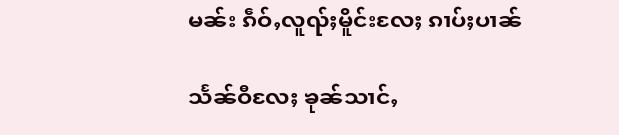မၼ်း ၵဵဝ်ႇလူၺ်ႈမိူင်းလႄႈ ၵၢပ်ႈပၢၼ်

သႅၼ်ဝီလႄႈ ၶုၼ်သၢင်ႇ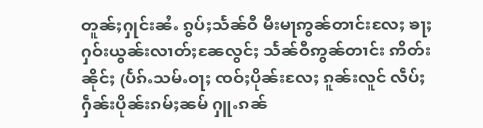တူၼ်ႈႁုင်းၼႆႉ ၵွပ်ႈသႅၼ်ဝီ မီးမႃဢွၼ်တၢင်းလႄႈ ၶႃႈႁဝ်းယွၼ်းလၢတ်ႈၼႄလွင်ႈ သႅၼ်ဝီဢွၼ်တၢင်း ဢိတ်းၼိုင်ႈ (ပႅၵ်ႉသမ်ႉဝႃႈ ၸဝ်ႈပိုၼ်းလႄႈ ၵူၼ်းလူင် လဵပ်ႈႁဵၼ်းပိုၼ်းၵမ်ႈၼမ် ႁူႉၵၼ်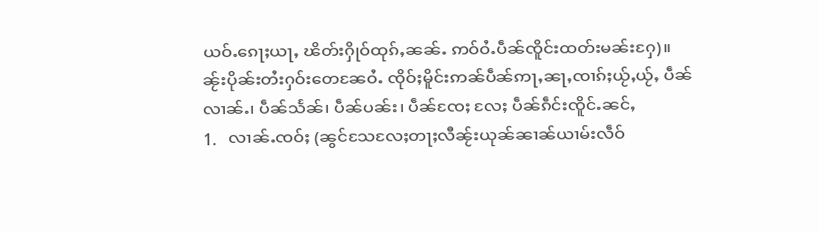ယဝ်ႉၵေႃႈယႃႇ ၽိတ်းႁိုဝ်ထုၵ်ႇၼၼ်ႉ ဢဝ်ဝႆႉပဵၼ်ၸိူင်းထတ်းမၼ်းႁႄ)။
ၼႂ်းပိုၼ်းတႆးႁဝ်းတေၼႄဝႆႉ ၸိုဝ်ႈမိူင်းဢၼ်ပဵၼ်ဢႃႇၼႃႇၸၢၵ်ႈယႂ်ႇယႂ်ႇ ပဵၼ်လၢၼ်ႉ၊ ပဵၼ်သႅၼ်၊ ပဵၼ်ပၼ်း၊ ပဵၼ်ၸႄႈ လႄႈ ပဵၼ်ၵဵင်းၸိူင်ႉၼင်ႇ
1.   လၢၼ်ႉၸဝ်ႈ (ၼွင်သႄလႄႈတႃႈလီၼႂ်းယုၼ်ၼၢၼ်ယၢမ်းလဵဝ်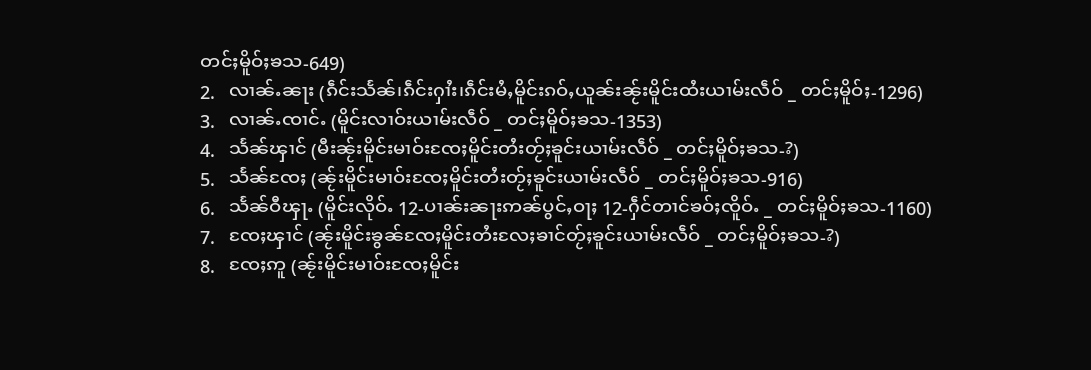တင်ႈမိူဝ်ႈၶသ-649)
2.   လၢၼ်ႉၼႃး (ၵဵင်းသႅၼ်၊ၵဵင်းႁၢႆး၊ၵဵင်းမႆႇမိူင်းၵဝ်ႇယူၼ်းၼႂ်းမိူင်းထႆးယၢမ်းလဵဝ် _ တင်ႈမိူဝ်ႈ-1296)
3.   လၢၼ်ႉၸၢင်ႉ (မိူင်းလၢဝ်းယၢမ်းလဵဝ် _ တင်ႈမိူဝ်ႈၶသ-1353)
4.   သႅၼ်ၾၢင် (မီးၼႂ်းမိူင်းမၢဝ်းၸႄႈမိူင်းတႆးတႂ်ႈၶူင်းယၢမ်းလဵဝ် _ တင်ႈမိူဝ်ႈၶသ-?)
5.   သႅၼ်ၸႄႈ (ၼႂ်းမိူင်းမၢဝ်းၸႄႈမိူင်းတႆးတႂ်ႈၶူင်းယၢမ်းလဵဝ် _ တင်ႈမိူဝ်ႈၶသ-916)
6.   သႅၼ်ဝီၾႃႉ (မိူင်းလိုဝ်ႉ 12-ပၢၼ်းၼႃးဢၼ်ပွင်ႇဝႃႈ 12-ႁဵင်တၢင်ၶဝ်ႈၸိူဝ်ႉ _ တင်ႈမိူဝ်ႈၶသ-1160)
7.   ၸႄႈၾၢင် (ၼႂ်းမိူင်းၶွၼ်ၸႄႈမိူင်းတႆးလႄႈၶၢင်တႂ်ႈၶူင်းယၢမ်းလဵဝ် _ တင်ႈမိူဝ်ႈၶသ-?)
8.   ၸႄႈဢူ (ၼႂ်းမိူင်းမၢဝ်းၸႄႈမိူင်း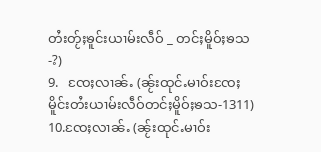တႆးတႂ်ႈၶူင်းယၢမ်းလဵဝ် _ တင်ႈမိူဝ်ႈၶသ-?)
9.   ၸႄႈလၢၼ်ႉ (ၼႂ်းထုင်ႉမၢဝ်းၸႄႈမိူင်းတႆးယၢမ်းလဵဝ်တင်ႈမိူဝ်ႈၶသ-1311)
10.ၸႄႈလၢၼ်ႉ (ၼႂ်းထုင်ႉမၢဝ်း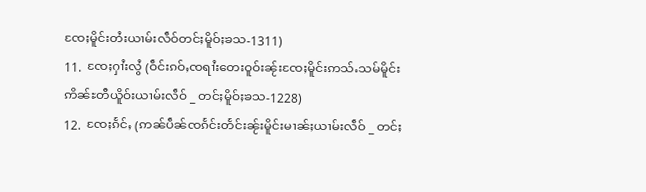ၸႄႈမိူင်းတႆးယၢမ်းလဵဝ်တင်ႈမိူဝ်ႈၶသ-1311)
11.  ၸႄႈႁၢႆးလွႆ (ဝဵင်းၵဝ်ႇၸရၢႆးတေးဝူဝ်းၼႂ်းၸႄႈမိူင်းဢသ်ႉသမ်မိူင်းဢိၼ်ႊတီယိူဝ်းယၢမ်းလဵဝ် _ တင်ႈမိူဝ်ႈၶသ-1228)
12.  ၸႄႈၵႅင်ႇ (ဢၼ်ပဵၼ်ၸၵႅင်းတႅင်းၼႂ်းမိူင်းမၢၼ်ႈယၢမ်းလဵဝ် _ တင်ႈ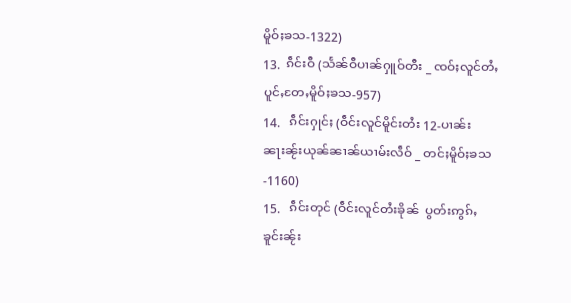မိူဝ်ႈၶသ-1322)
13.  ၵဵင်းဝီ (သႅၼ်ဝီပၢၼ်ႁူဝ်တီး _ ၸဝ်ႈလူင်တႆႇပူင်ႇတႄႇမိူဝ်ႈၶသ-957)
14.   ၵဵင်းႁုင်ႈ (ဝဵင်းလူင်မိူင်းတႆး 12-ပၢၼ်းၼႃးၼႂ်းယုၼ်ၼၢၼ်ယၢမ်းလဵဝ် _ တင်ႈမိူဝ်ႈၶသ-1160)
15.   ၵဵင်းတုင် (ဝဵင်းလူင်တႆးၶိုၼ်  ပွတ်းဢွၵ်ႇၶူင်းၼႂ်း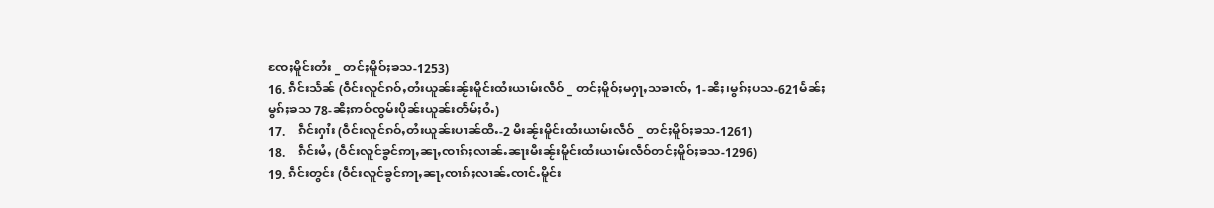ၸႄႈမိူင်းတႆး _ တင်ႈမိူဝ်ႈၶသ-1253)
16. ၵဵင်းသႅၼ် (ဝဵင်းလူင်ၵဝ်ႇတႆးယူၼ်းၼႂ်းမိူင်းထႆးယၢမ်းလဵဝ် _ တင်ႈမိူဝ်ႈမႁႃႇသၶၢၸ်ႇ 1-ၼီႈ၊မွၵ်ႈပသ-621မႅၼ်ႈမွၵ်ႈၶသ 78-ၼီႈဢဝ်ၸွမ်းပိုၼ်းယူၼ်းတႅမ်ႈဝႆႉ)
17.    ၵဵင်းႁၢႆး (ဝဵင်းလူင်ၵဝ်ႇတႆးယူၼ်းပၢၼ်ထီႉ-2 မီးၼႂ်းမိူင်းထႆးယၢမ်းလဵဝ် _ တင်ႈမိူဝ်ႈၶသ-1261)
18.    ၵဵင်းမႆႇ (ဝဵင်းလူင်ၶွင်ဢႃႇၼႃႇၸၢၵ်ႈလၢၼ်ႉၼႃးမီးၼႂ်းမိူင်းထႆးယၢမ်းလဵဝ်တင်ႈမိူဝ်ႈၶသ-1296)
19. ၵဵင်းတွင်း (ဝဵင်းလူင်ၶွင်ဢႃႇၼႃႇၸၢၵ်ႈလၢၼ်ႉၸၢင်ႉမိူင်း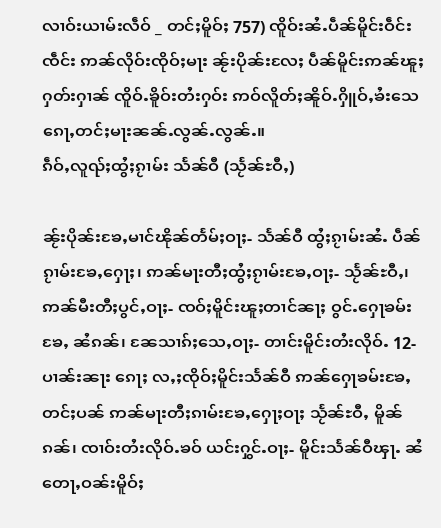လၢဝ်းယၢမ်းလဵဝ် _ တင်ႈမိူဝ်ႈ 757) ၸိူဝ်းၼႆႉပဵၼ်မိူင်းဝဵင်းၸဵင်း ဢၼ်လိုဝ်းၸိုဝ်ႈမႃး ၼႂ်းပိုၼ်းလႄႈ ပဵၼ်မိူင်းဢၼ်ၽူႈႁတ်းႁၢၼ် ၸိူဝ်ႉၶိူဝ်းတႆးႁဝ်း ဢဝ်လိူတ်ႈၼိူဝ်ႉႁိူဝ်ႇၶႆးသေ ၵေႃႇတင်ႈမႃးၼၼ်ႉလွၼ်ႉလွၼ်ႉ။
ၵဵဝ်ႇလူၺ်ႈထွႆႈၵႂၢမ်း သႅၼ်ဝီ (သႂႅၼ်ႊဝီႇ)

ၼႂ်းပိုၼ်းၶႄႇမၢင်ၽိုၼ်တႅမ်ႈဝႃႈ- သႅၼ်ဝီ ထွႆႈၵႂၢမ်းၼႆႉ ပဵၼ်ၵႂၢမ်းၶႄႇႁေႃႈ၊ ဢၼ်မႃးတီႈထွႆႈၵႂၢမ်းၶႄႇဝႃႈ- သႂႅၼ်ႊဝီႇ၊ ဢၼ်မီးတီႈပွင်ႇဝႃႈ- ၸဝ်ႈမိူင်းၽူႈတၢင်ၼႃႈ ဝွင်ႉႁေႃၶမ်းၶႄႇ ၼႆၵၼ်၊ ၼႄသၢၵ်ႈသေႇဝႃႈ- တၢင်းမိူင်းတႆးလိုဝ်ႉ 12-ပၢၼ်းၼႃး ၵေႃႈ လႇႈၸိုဝ်ႈမိူင်းသႅၼ်ဝီ ဢၼ်ႁေႃၶမ်းၶႄႇတင်ႈပၼ် ဢၼ်မႃးတီႈၵၢမ်းၶႄႇႁေႃႈဝႃႈ သႂႅၼ်ႊဝီႇ မိူၼ်ၵၼ်၊ ၸၢဝ်းတႆးလိုဝ်ႉၶဝ် ယင်းႁွင်ႉဝႃႈ- မိူင်းသႅၼ်ဝီၾႃႉ ၼႆ တေႃႇဝၼ်းမိူဝ်ႈ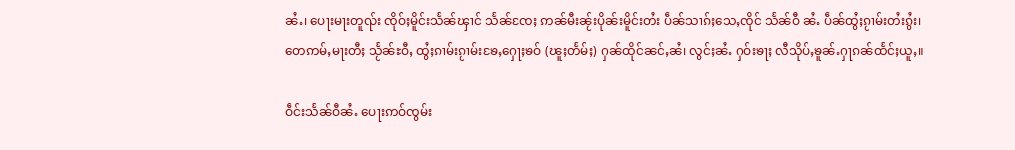ၼႆႉ၊ ပေႃးမႃးတူၺ်း ၸိုဝ်ႈမိူင်းသႅၼ်ၾၢင် သႅၼ်ၸႄႈ ဢၼ်မီးၼႂ်းပိုၼ်းမိူင်းတႆး ပဵၼ်သၢၵ်ႈသေႇၸိုင် သႅၼ်ဝီ ၼႆႉ ပဵၼ်ထွႆႈၵႂၢမ်းတႆးၵွႆး၊ တေဢမ်ႇမႃးတီႈ သႂႅၼ်ႊဝီႇ ထွႆႈၵၢမ်းၵႂၢမ်းၶႄႇႁေႃႈၶဝ် (ၽူႈတႅမ်ႈ) ႁၼ်ထိုင်ၼင်ႇၼႆ၊ လွင်ႈၼႆႉ ႁဝ်းၶႃႈ လီသိုပ်ႇၶူၼ်ႉႁႃၵၼ်ထႅင်ႈယူႇ။

ဝဵင်းသႅၼ်ဝီၼႆႉ ပေႃးဢဝ်ၸွမ်း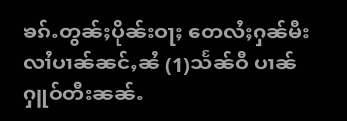ၶၵ်ႉတွၼ်ႈပိုၼ်းဝႃႈ တေလႆႈႁၼ်မီးလၢႆပၢၼ်ၼင်ႇၼႆ (1)သႅၼ်ဝီ ပၢၼ်ႁူဝ်တီးၼၼ်ႉ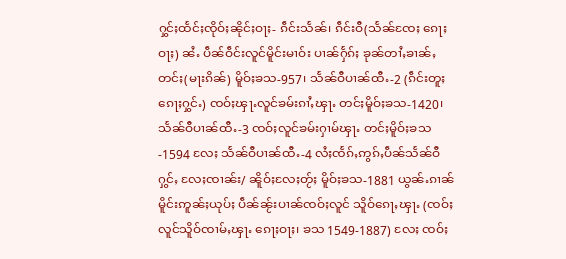ႁွင်ႈထႅင်ႈၸိုဝ်ႈၼိုင်ႈဝႃႈ- ၵဵင်းသႅၼ်၊ ၵဵင်းဝီ(သႅၼ်ၸႄႈ ၵေႃႈဝႃႈ) ၼႆႉ ပဵၼ်ဝဵင်းလူင်မိူင်းမၢဝ်း ပၢၼ်ႁႅၵ်ႈ ၶုၼ်တၢႆႇၶၢၼ်ႇတင်ႈ(မႃးၵိၼ်) မိူဝ်ႈၶသ-957၊ သႅၼ်ဝီပၢၼ်ထီႉ-2 (ၵဵင်းတူႈ ၵေႃႈႁွင်ႉ) ၸဝ်ႈၾႃႉလူင်ၶမ်းၵၢႆႇၾႃႉ တင်ႈမိူဝ်ႈၶသ-1420၊ သႅၼ်ဝီပၢၼ်ထီႉ-3 ၸဝ်ႈလူင်ၶမ်းႁၢမ်ၾႃႉ တင်ႈမိူဝ်ႈၶသ-1594 လႄႈ သႅၼ်ဝီပၢၼ်ထီႉ-4 လႆႈၸႅၵ်ႇဢွၵ်ႇပဵၼ်သႅၼ်ဝီႁွင်ႇ လႄႈၸၢၼ်း/ ၼိူဝ်ႈလႄႈတႂ်ႈ မိူဝ်ႈၶသ-1881 ယွၼ်ႉၵၢၼ်မိူင်းဢူၼ်ႈယုပ်ႈ ပဵၼ်ၼႂ်းပၢၼ်ၸဝ်ႈလူင် သိူဝ်ၵေႃႇၾႃႉ (ၸဝ်ႈလူင်သိူဝ်ၸၢမ်ႇၾႃႉ ၵေႃႈဝႃႈ၊ ၶသ 1549-1887) လႄႈ ၸဝ်ႈ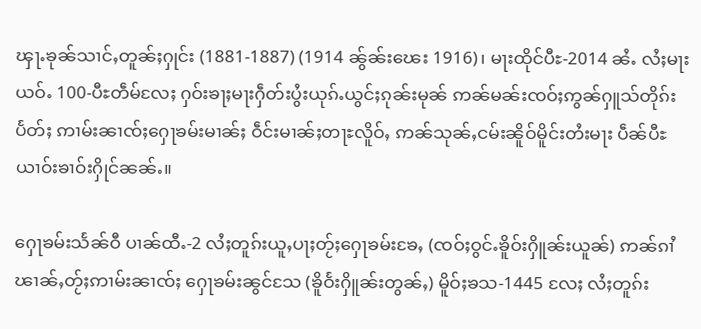ၾႃႉၶုၼ်သၢင်ႇတူၼ်ႈႁုင်း (1881-1887) (1914 ၼ်ွၼ်းၽေး 1916)၊ မႃးထိုင်ပီႊ-2014 ၼႆႉ လႆႈမႃးယဝ်ႉ 100-ပီႊတဵမ်လႄႈ ႁဝ်းၶႃႈမႃးႁဵတ်းပွႆးယုၵ်ႉယွင်ႈၵုၼ်းမုၼ် ဢၼ်မၼ်းၸဝ်ႈဢွၼ်ႁူသ်တိုၵ်းပႅတ်ႈ ဢၢမ်းၼၢၸ်ႈႁေႃၶမ်းမၢၼ်ႈ ဝဵင်းမၢၼ်ႈတႃႊလိူဝ်ႇ ဢၼ်သုၼ်ႇငမ်းၼိူဝ်မိူင်းတႆးမႃး ပဵၼ်ပီႊယၢဝ်းၶၢဝ်းႁိုင်ၼၼ်ႉ။

ႁေႃၶမ်းသႅၼ်ဝီ ပၢၼ်ထီႉ-2 လႆႈတူၵ်းယူႇပႃႈတႂ်ႈႁေႃၶမ်းၶႄႇ (ၸဝ်ႈဝွင်ႉၶိူဝ်းႁိူၼ်းယူၼ်) ဢၼ်ၵၢႆၽၢၼ်ႇတႂ်ႈဢၢမ်းၼၢၸ်ႈ ႁေႃၶမ်းၼွင်သႄ (ၶိူဝႅးႁိူၼ်းတွၼ်ႇ) မိူဝ်ႈၶသ-1445 လႄႈ လႆႈတူၵ်း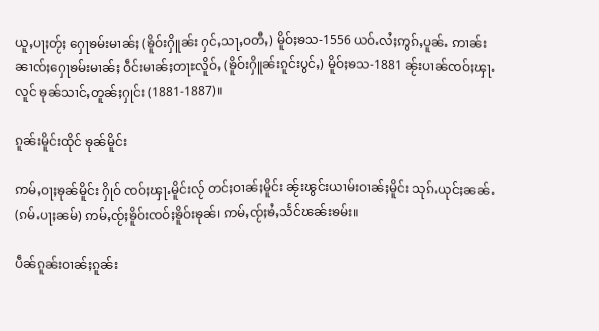ယူႇပႃႈတႂ်ႈ ႁေႃၶမ်းမၢၼ်ႈ (ၶိူဝ်းႁိူၼ်း ႁင်ႇသႃႇဝတီႇ) မိူဝ်ႈၶသ-1556 ယဝ်ႉလႆႈဢွၵ်ႇပူၼ်ႉ ဢၢၼ်းၼၢၸ်ႈႁေႃၶမ်းမၢၼ်ႈ ဝဵင်းမၢၼ်ႈတႃႊလိူဝ်ႇ (ၶိူဝ်းႁိူၼ်းၵူင်းပွင်ႇ) မိူဝ်ႈၶသ-1881 ၼႂ်းပၢၼ်ၸဝ်ႈၾႃႉလူင် ၶုၼ်သၢင်ႇတူၼ်ႈႁုင်း (1881-1887)။

ၵူၼ်းမိူင်းထိုင် ၶုၼ်မိူင်း

ဢမ်ႇဝႃႈၶုၼ်မိူင်း ႁိုဝ် ၸဝ်ႈၾႃႉမိူင်းလႂ် တင်ႈဝၢၼ်ႈမိူင်း ၼႂ်းၽွင်းယၢမ်းဝၢၼ်ႈမိူင်း သုၵ်ႉယုင်ႈၼၼ်ႉ (ၵမ်ႉပႃႈၼမ်) ဢမ်ႇၸႂ်ႈၶိူဝ်းၸဝ်ႈၶိူဝ်းၶုၼ်၊ ဢမ်ႇၸႂ်ႈၶႆႇသႅင်ၽၼ်းၶမ်း။

ပဵၼ်ၵူၼ်းဝၢၼ်ႈၵူၼ်း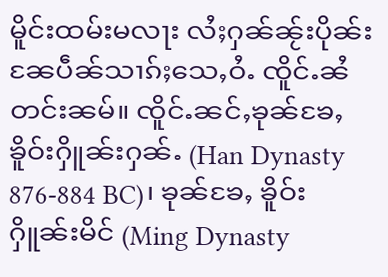မိူင်းထမ်းမလႃး လႆႈႁၼ်ၼႂ်းပိုၼ်းၼႄပဵၼ်သၢၵ်ႈသေႇဝႆႉ ၸိူင်ႉၼႆတင်းၼမ်။ ၸိူင်ႉၼင်ႇၶုၼ်ၶႄႇ ၶိူဝ်းႁိူၼ်းႁၼ်ႉ (Han Dynasty 876-884 BC)၊ ၶုၼ်ၶႄႇ ၶိူဝ်းႁိူၼ်းမိင် (Ming Dynasty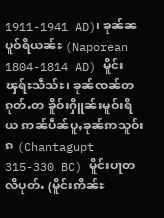1911-1941 AD)၊ ၶုၼ်ၼပူဝ်ရိယၼ်ႊ (Naporean 1804-1814 AD) မိူင်းၾရ်ႊသဵသ်ႊ၊ ၶုၼ်ၸၼ်တၵုတ်ႉတ ၶိူဝ်းႁိူၼ်းမူဝ်းရိယ ဢၼ်ပဵၼ်ပူႇၶုၼ်ဢသူဝ်းၵ (Chantagupt 315-330 BC) မိူင်းပႃတလိပုတ်ႉ (မိူင်းဢိၼ်ႊ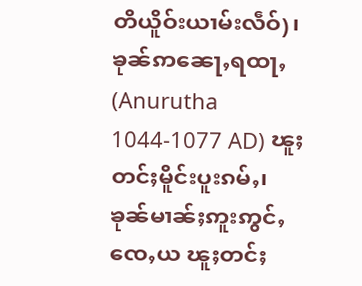တိယိူဝ်းယၢမ်းလဵဝ်)၊ ၶုၼ်ဢၼေႃႇရထႃႇ (Anurutha 1044-1077 AD) ၽူႈတင်ႈမိူင်းပူးၵမ်ႇ၊ ၶုၼ်မၢၼ်ႈဢူးဢွင်ႇၸေႇယ ၽူႈတင်ႈ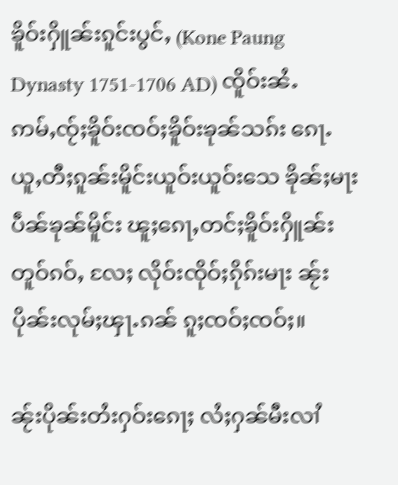ၶိူဝ်းႁိူၼ်းၵူင်းပွင်ႇ (Kone Paung Dynasty 1751-1706 AD) ၸိူဝ်းၼႆႉ ဢမ်ႇၸႂ်ႈၶိူဝ်းၸဝ်ႈၶိူဝ်းၶုၼ်သၵ်း ၵေႃႉယူႇတီႈၵူၼ်းမိူင်းယူဝ်းယူဝ်းသေ ၶိုၼ်ႈမႃးပဵၼ်ၶုၼ်မိူင်း ၽူႈၵေႃႇတင်ႈၶိူဝ်းႁိူၼ်းတူဝ်ၵဝ်ႇ လႄႈ လိုဝ်းၸိုဝ်ႈၵိုၵ်းမႃး ၼႂ်းပိုၼ်းလုမ်ႈၾႃႉၵၼ် ၵူႈၸဝ်ႈၸဝ်ႈ။

ၼႂ်းပိုၼ်းတႆးႁဝ်းၵေႃႈ လႆႈႁၼ်မီးလၢႆ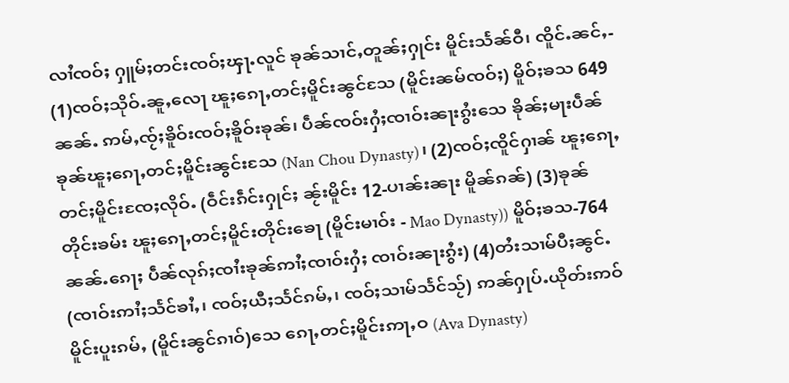လၢႆၸဝ်ႈ ႁူမ်ႈတင်းၸဝ်ႈၾႃႉလူင် ၶုၼ်သၢင်ႇတူၼ်ႈႁုင်း မိူင်းသႅၼ်ဝီ၊ ၸိူင်ႉၼင်ႇ- (1)ၸဝ်ႈသိုဝ်ႉၼူႇလေႃ ၽူႈၵေႃႇတင်ႈမိူင်းၼွင်သႄ (မိူင်းၼမ်ၸဝ်ႈ) မိူဝ်ႈၶသ 649 ၼၼ်ႉ ဢမ်ႇၸႂ်ႈၶိူဝ်းၸဝ်ႈၶိူဝ်းၶုၼ်၊ ပဵၼ်ၸဝ်းႁႆႈၸၢဝ်းၼႃးၵွႆးသေ ၶိုၼ်ႈမႃးပဵၼ် ၶုၼ်ၽူႈၵေႃႇတင်ႈမိူင်းၼွင်းသႄ (Nan Chou Dynasty)၊ (2)ၸဝ်ႈၸိူင်ႁၢၼ် ၽူႈၵေႃႇတင်ႈမိူင်းၸႄႈလိုဝ်ႉ (ဝဵင်းၵဵင်းႁုင်ႈ ၼႂ်းမိူင်း 12-ပၢၼ်းၼႃး မိူၼ်ၵၼ်) (3)ၶုၼ်တိုင်းၶမ်း ၽူႈၵေႃႇတင်ႈမိူင်းတိုင်းၶေႃ (မိူင်းမၢဝ်း - Mao Dynasty)) မိူဝ်ႈၶသ-764 ၼၼ်ႉၵေႃႈ ပဵၼ်လုၵ်ႈၸၢႆးၶုၼ်ဢၢႆႈၸၢဝ်းႁႆႈ ၸၢဝ်းၼႃးၵွႆး) (4)တႆးသၢမ်ပီႈၼွင်ႉ (ၸၢဝ်းဢၢႆႈသႅင်ၶၢႆႇ၊ ၸဝ်ႈယီႈသႅင်ၵမ်ႇ၊ ၸဝ်ႈသၢမ်သႅင်သႂ်) ဢၼ်ႁုပ်ႉယိုတ်းဢဝ်မိူင်းပူးၵမ်ႇ (မိူင်းၼွင်ၵၢဝ်)သေ ၵေႃႇတင်ႈမိူင်းဢႃႇဝ (Ava Dynasty)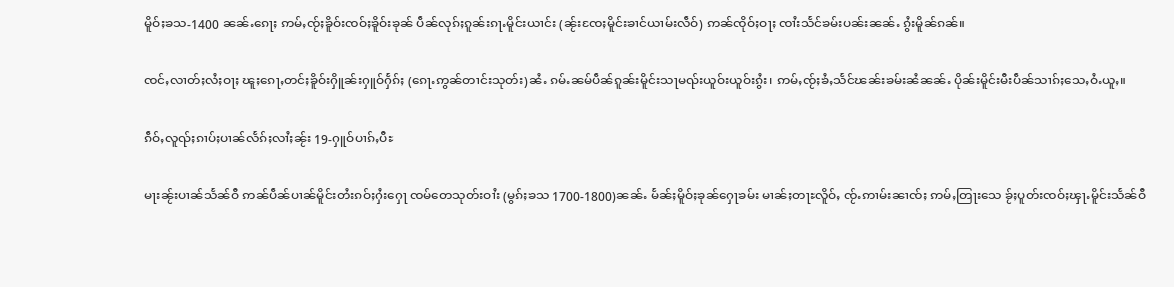မိူဝ်ႈၶသ-1400 ၼၼ်ႉၵေႃႈ ဢမ်ႇၸႂ်ႈၶိူဝ်းၸဝ်ႈၶိူဝ်းၶုၼ် ပဵၼ်လုၵ်ႈၵူၼ်းၵႃႉမိူင်းယၢင်း (ၼႂ်းၸႄႈမိူင်းၶၢင်ယၢမ်းလဵဝ်) ဢၼ်ၸိုဝ်ႈဝႃႈ ၸၢႆးသႅင်ၶမ်းပၼ်းၼၼ်ႉ ၵွႆးမိူၼ်ၵၼ်။

ၸင်ႇလၢတ်ႈလႆႈဝႃႈ ၽူႈၵေႃႇတင်ႈၶိူဝ်းႁိူၼ်းႁူဝ်ႁႅၵ်ႈ (ၵေႃႉဢွၼ်တၢင်းသုတ်း)ၼႆႉ ၵမ်ႉၼမ်ပဵၼ်ၵူၼ်းမိူင်းသႃမၺ်းယူဝ်းယူဝ်းၵွႆး၊ ဢမ်ႇၸႂ်ႈၶႆႇသႅင်ၽၼ်းၶမ်းၼႆၼၼ်ႉ ပိုၼ်းမိူင်းမီးပဵၼ်သၢၵ်ႈသေႇဝႆႉယူႇ။

ၵဵဝ်ႇလူၺ်ႈၵၢပ်ႈပၢၼ်လႅၵ်ႈလၢႆႈၼႂ်း 19-ႁူဝ်ပၢၵ်ႇပီႊ

မႃးၼႂ်းပၢၼ်သႅၼ်ဝီ ဢၼ်ပဵၼ်ပၢၼ်မိူင်းတႆးၵဝ်ႈႁႆးႁေႃ ၸမ်တေသုတ်းဝၢႆး (မွၵ်ႈၶသ 1700-1800)ၼၼ်ႉ မႅၼ်ႈမိူဝ်ႈၶုၼ်ႁေႃၶမ်း မၢၼ်ႈတႃႊလိူဝ်ႇ ၸႂ်ႉဢၢမ်းၼၢၸ်ႈ ဢမ်ႇတြႃးသေ ၶႂ်ႈပူတ်းၸဝ်ႈၾႃႉမိူင်းသႅၼ်ဝီ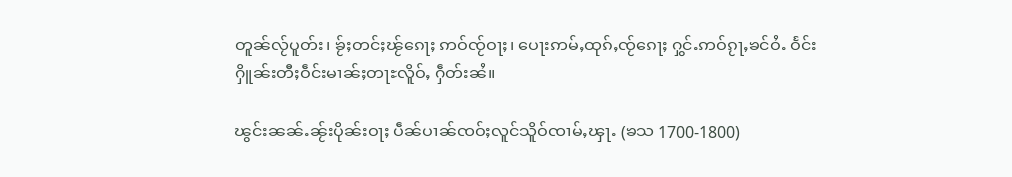တူၼ်လႂ်ပူတ်း၊ ၶႂ်ႈတင်ႈၽႂ်ၵေႃႈ ဢဝ်ၸႂ်ဝႃႈ၊ ပေႃးဢမ်ႇထုၵ်ႇၸႂ်ၵေႃႈ ႁွင်ႉဢဝ်ၵႂႃႇၶင်ဝႆႉ ဝႅင်းႁိူၼ်းတီႈဝဵင်းမၢၼ်ႈတႃႊလိူဝ်ႇ ႁဵတ်းၼႆ။

ၽွင်းၼၼ်ႉၼႂ်းပိုၼ်းဝႃႈ ပဵၼ်ပၢၼ်ၸဝ်ႈလူင်သိူဝ်ၸၢမ်ႇၾႃႉ (ၶသ 1700-1800)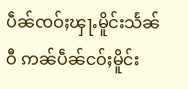ပဵၼ်ၸဝ်ႈၾႃႉမိူင်းသႅၼ်ဝီ ဢၼ်ပဵၼ်ငဝ်ႈမိူင်း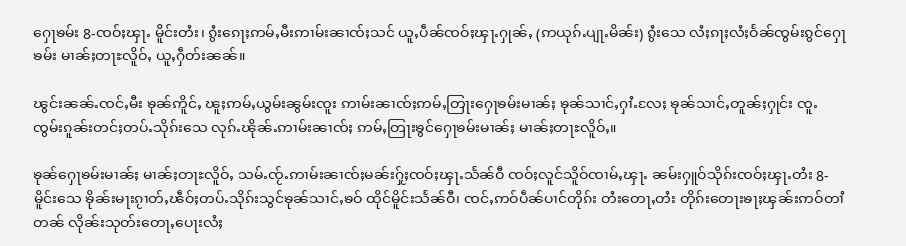ႁေႃၶမ်း 8-ၸဝ်ႈၾႃႉ မိူင်းတႆး၊ ၵွႆးၵေႃႈဢမ်ႇမီးဢၢမ်းၼၢၸ်ႈသင် ယူႇပဵၼ်ၸဝ်ႈၾႃႉႁုၼ်ႇ (ဢယုၵ်ႉပျႃႉမိၼ်း) ၵွႆးသေ လႆႈၵႃႈလႆႈဝႅၼ်ၸွမ်းၵွင်ႁေႃၶမ်း မၢၼ်ႈတႃႊလိူဝ်ႇ ယူႇႁဵတ်းၼၼ်။

ၽွင်းၼၼ်ႉၸင်ႇမီး ၶုၼ်ဢိူင်ႇ ၽူႈဢမ်ႇယွမ်းၼွမ်းၸူး ဢၢမ်းၼၢၸ်ႈဢမ်ႇတြႃးႁေႃၶမ်းမၢၼ်ႈ ၶုၼ်သၢင်ႇႁၢႆႉလႄႈ ၶုၼ်သၢင်ႇတူၼ်ႈႁုင်း ၸူႉၸွမ်းၵူၼ်းတင်ႈတပ်ႉသိုၵ်းသေ လုၵ်ႉၽိုၼ်ႉဢၢမ်းၼၢၸ်ႈ ဢမ်ႇတြႃးၶွင်ႁေႃၶမ်းမၢၼ်ႈ မၢၼ်ႈတႃႊလိူဝ်ႇ။

ၶုၼ်ႁေႃၶမ်းမၢၼ်ႈ မၢၼ်ႈတႃႊလိူဝ်ႇ သမ်ႉၸႂ်ႉဢၢမ်းၼၢၸ်ႈမၼ်းႁႂ်ႈၸဝ်ႈၾႃႉသႅၼ်ဝီ ၸဝ်ႈလူင်သိူဝ်ၸၢမ်ႇၾႃႉ ၼမ်းႁူဝ်သိုၵ်းၸဝ်ႈၾႃႉတႆး 8-မိူင်းသေ ၶိုၼ်းမႃးၵႂၢတ်ႇၽဵဝ်ႈတပ်ႉသိုၵ်းသွင်ၶုၼ်သၢင်ႇၶဝ် ထိုင်မိူင်းသႅၼ်ဝီ၊ ၸင်ႇဢဝ်ပဵၼ်ပၢင်တိုၵ်း တႆးတေႃႇတႆး တိုၵ်းတေႃးၶႃႈၾၼ်းဢဝ်တၢႆတၼ် လိုၼ်းသုတ်းတေႃႇပေႃးလႆႈ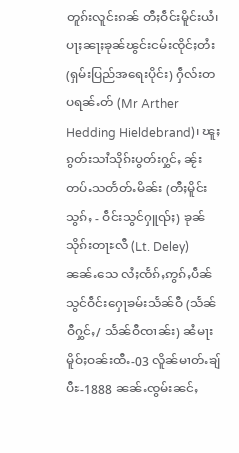တူၵ်းလူင်းၵၼ် တီႈဝဵင်းမိူင်းယႆ၊ ပႃႈၼႃႈၶုၼ်ၽွင်းငမ်းၸိုင်ႈတႆး (ရှမ်းပြည်အရေးပိုင်း) ႁဵလ်းတပရၼ်ႉတ် (Mr Arther Hedding Hieldebrand)၊ ၽူႈၵွတ်းသၢႆသိုၵ်းပွတ်းႁွင်ႇ ၼႂ်းတပ်ႉသတႅတ်ႉမိၼ်း (တီႈမိူင်းသွၵ်ႇ - ဝဵင်းသွင်ႁူၺ်ႈ) ၶုၼ်သိုၵ်းတႃႊလီ (Lt. Deley) ၼၼ်ႉသေ လႆႈၸႅၵ်ႇဢွၵ်ႇပဵၼ်သွင်ဝဵင်းႁေႃၶမ်းသႅၼ်ဝီ (သႅၼ်ဝီႁွင်ႇ/ သႅၼ်ဝီၸၢၼ်း) ၼႆမႃး မိူဝ်ႈဝၼ်းထီႉ-03 လိူၼ်မၢတ်ႉၶျ် ပီႊ-1888 ၼၼ်ႉၸွမ်းၼင်ႇ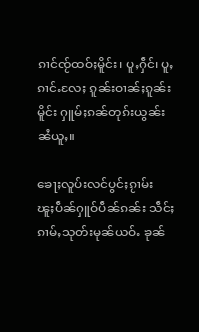ၵၢင်ၸႂ်ထဝ်ႈမိူင်း၊ ပူႇႁဵင်၊ ပူႇၵၢင်ႉလႄႈ ၵူၼ်းဝၢၼ်ႈၵူၼ်းမိူင်း ႁူမ်ႈၵၼ်တုၵ်းယွၼ်းၼႆယူႇ။

ၶေႃႈလူပ်းလင်ပွင်ႈၵႂၢမ်း
ၽူႈပဵၼ်ႁူဝ်ပဵၼ်ၵၼ်း သဵင်ႈၵၢမ်ႇသုတ်းမုၼ်ယဝ်ႉ ၶုၼ်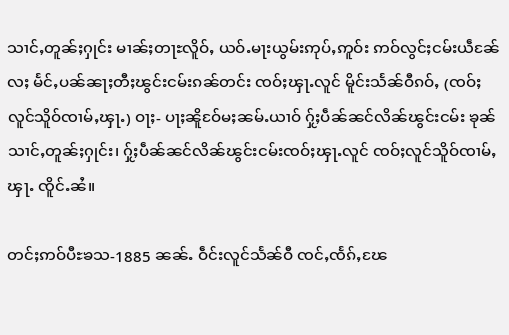သၢင်ႇတူၼ်ႈႁုင်း မၢၼ်ႈတႃႊလိူဝ်ႇ ယဝ်ႉမႃးယွမ်းဢုပ်ႇဢူဝ်း ဢဝ်လွင်ႈငမ်းယဵၼ်ႄလႈ မႅင်ႇပၼ်ၼႃႈတီႈၽွင်းငမ်းၵၼ်တင်း ၸဝ်ႈၾႃႉလူင် မိူင်းသႅၼ်ဝီၵဝ်ႇ (ၸဝ်ႈလူင်သိူဝ်ၸၢမ်ႇၾႃႉ) ဝႃႈ- ပႃႈၼိူဝ်ႄမႈၼမ်ႉယၢဝ် ႁ်ႂႈပဵၼ်ၼင်လိၼ်ၽွင်းငမ်း ၶုၼ်သၢင်ႇတူၼ်ႈႁုင်း၊ ႁ်ႂႈပဵၼ်ၼင်လိၼ်ၽွင်းငမ်းၸဝ်ႈၾႃႉလူင် ၸဝ်ႈလူင်သိူဝ်ၸၢမ်ႇၾႃႉ ၸိူင်ႉၼႆ။

တင်ႈဢဝ်ပီႊၶသ-1885 ၼၼ်ႉ ဝဵင်းလူင်သႅၼ်ဝီ ၸင်ႇၸႅၵ်ႇၽႄ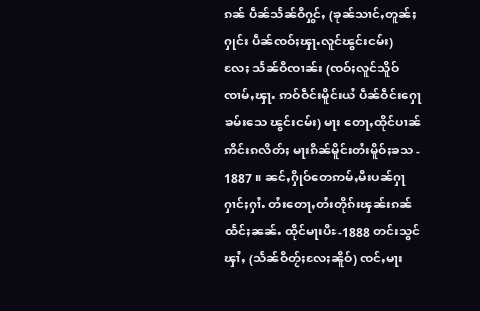ၵၼ် ပဵၼ်သႅၼ်ဝီႁွင်ႇ (ၶုၼ်သၢင်ႇတူၼ်ႈႁုင်း ပဵၼ်ၸဝ်ႈၾႃႉလူင်ၽွင်းငမ်း) လႄႈ သႅၼ်ဝီၸၢၼ်း (ၸဝ်ႈလူင်သိူဝ်ၸၢမ်ႇၾႃႉ ဢဝ်ဝဵင်းမိူင်းယႆ ပဵၼ်ဝဵင်းႁေႃၶမ်းသေ ၽွင်းငမ်း) မႃး တေႃႇထိုင်ပၢၼ်ဢိင်းၵလိတ်ႈ မႃးၵိၼ်မိူင်းတႆးမိူဝ်ႈၶသ - 1887 ။ ၼင်ႇႁိုဝ်တေဢမ်ႇမီးပၼ်ႁႃႁၢင်ႈႁၢႆႉ တႆးတေႃႇတႆးတိုၵ်းၾၼ်းၵၼ်ထႅင်ႈၼၼ်ႉ ထိုင်မႃးပီႊ-1888 တင်းသွင်ၾၢႆႇ (သႅၼ်ဝီတႂ်ႈလႄႈၼိူဝ်) ၸင်ႇမႃး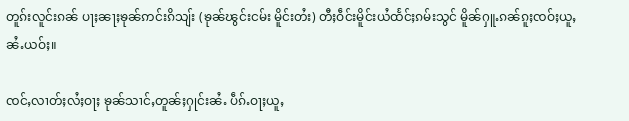တူၵ်းလူင်းၵၼ် ပႃႈၼႃႈၶုၼ်ဢင်းၵိသျ်း (ၶုၼ်ၽွင်းငမ်း မိူင်းတႆး) တီႈဝဵင်းမိူင်းယႆထႅင်ႈၵမ်းသွင် မိူၼ်ႁူႉၵၼ်ၵူႈၸဝ်ႈယူႇၼႆႉယဝ်ႈ။

ၸင်ႇလၢတ်ႈလႆႈဝႃႈ ၶုၼ်သၢင်ႇတူၼ်ႈႁုင်းၼႆႉ ပဵၵ်ႉဝႃႈယူႇ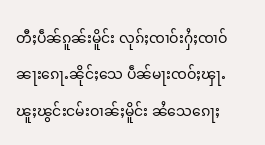တီႈပဵၼ်ၵူၼ်းမိူင်း လုၵ်ႈၸၢဝ်းႁႆႈၸၢဝ်ၼႃးၵေႃႉၼိုင်ႈသေ ပဵၼ်မႃးၸဝ်ႈၾႃႉ ၽူႈၽွင်းငမ်းဝၢၼ်ႈမိူင်း ၼႆသေၵေႃႈ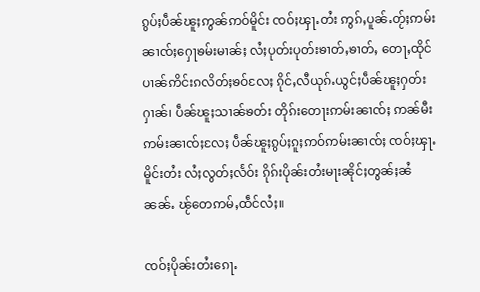ၵွပ်ႈပဵၼ်ၽူႈဢွၼ်ဢဝ်မိူင်း ၸဝ်ႈၾႃႉတႆး ဢွၵ်ႇပူၼ်ႉတႂ်ႈဢမ်းၼၢၸ်ႈႁေႃၶမ်းမၢၼ်ႈ လႆႈပုတ်းပုတ်းၶၢတ်ႇၶၢတ်ႇ တေႃႇထိုင်ပၢၼ်ဢိင်းၵလိတ်ႈၶဝ်လႄႈ ၵိုင်ႇလီယုၵ်ႉယွင်ႈပဵၼ်ၽူႈႁတ်းႁၢၼ်၊ ပဵၼ်ၽူႈသၢၼ်ၶတ်း တိုၵ်းတေႃးဢမ်းၼၢၸ်ႈ ဢၼ်မီးဢမ်းၼၢၸ်ႈလႄႈ ပဵၼ်ၽူႈၵွပ်ႈၵူႈဢဝ်ဢမ်းၼၢၸ်ႈ ၸဝ်ႈၾႃႉမိူင်းတႆး လႆႈလွတ်ႈလႅဝ်း ၵိုၵ်းပိုၼ်းတႆးမႃးၼိုင်ႈတွၼ်ႈၼႆၼၼ်ႉ ၽႂ်တေဢမ်ႇထဵင်လႆႈ။

ၸဝ်ႈပိုၼ်းတႆးၵေႃႉ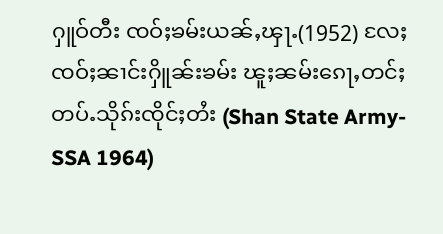ႁူဝ်တီး ၸဝ်ႈၶမ်းယၼ်ႇၾႃႉ(1952) လႄႈ ၸဝ်ႈၼၢင်းႁိူၼ်းၶမ်း ၽူႈၼမ်းၵေႃႇတင်ႈတပ်ႉသိုၵ်းၸိုင်ႈတႆး (Shan State Army-SSA 1964)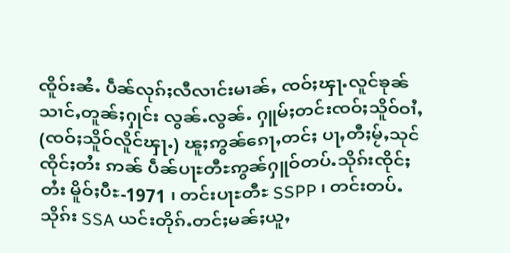ၸိူဝ်းၼႆႉ ပဵၼ်လုၵ်ႈလီလၢင်းမၢၼ်ႇ ၸဝ်ႈၾႃႉလူင်ၶုၼ်သၢင်ႇတူၼ်ႈႁုင်း လွၼ်ႉလွၼ်ႉ ႁူမ်ႈတင်းၸဝ်ႈသိူဝ်ဝၢႆႇ (ၸဝ်ႈသိူဝ်လိူင်ၾႃႉ) ၽူႈဢွၼ်ၵေႃႇတင်ႈ ပႃႇတီႈမႂ်ႇသုင်ၸိုင်ႈတႆး ဢၼ် ပဵၼ်ပႃႊတီႊဢွၼ်ႁူဝ်တပ်ႉသိုၵ်းၸိုင်ႈတႆး မိူဝ်ႈပီႊ-1971 ၊ တင်းပႃႊတီႊ SSPP ၊ တင်းတပ်ႉသိုၵ်း SSA ယင်းတိုၵ်ႉတင်ႈမၼ်ႈယူႇ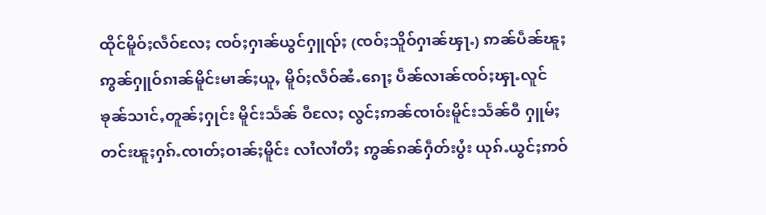ထိုင်မိူဝ်ႈလဵဝ်လႄႈ ၸဝ်ႈႁၢၼ်ယွင်ႁူၺ်ႈ (ၸဝ်ႈသိူဝ်ႁၢၼ်ၾႃႉ) ဢၼ်ပဵၼ်ၽူႈ ဢွၼ်ႁူဝ်ၵၢၼ်မိူင်းမၢၼ်ႈယူႇ မိူဝ်ႈလဵဝ်ၼႆႉၵေႃႈ ပဵၼ်လၢၼ်ၸဝ်ႈၾႃႉလူင် ၶုၼ်သၢင်ႇတူၼ်ႈႁုင်း မိူင်းသႅၼ် ဝီလႄႈ လွင်ႈဢၼ်ၸၢဝ်းမိူင်းသႅၼ်ဝီ ႁူမ်ႈတင်းၽူႈႁၵ်ႉၸၢတ်ႈဝၢၼ်ႈမိူင်း လၢႆလၢႆတီႈ ဢွၼ်ၵၼ်ႁဵတ်းပွႆး ယုၵ်ႉယွင်ႈဢဝ်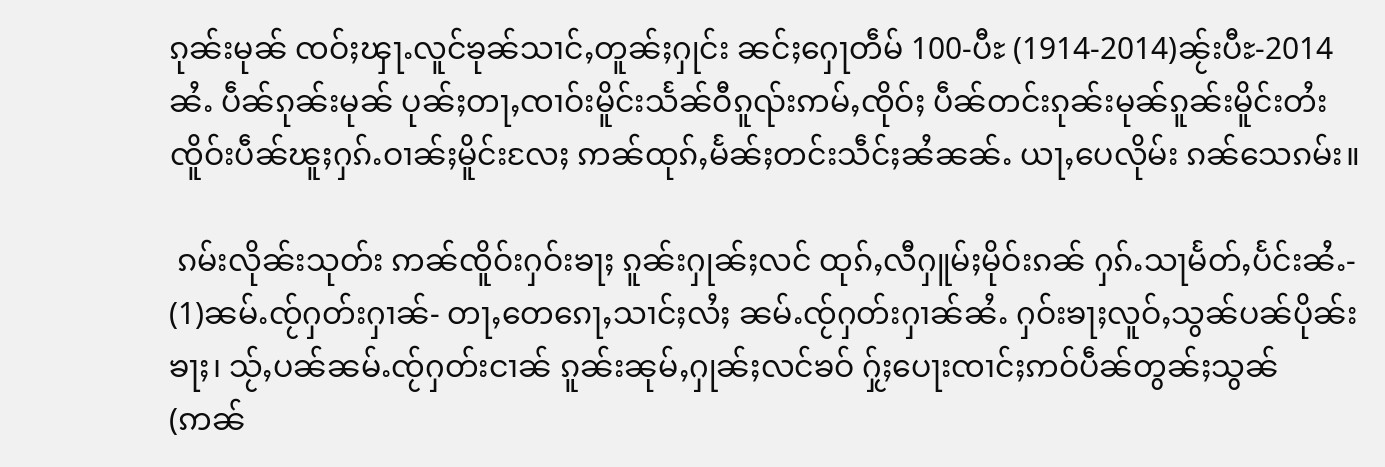ၵုၼ်းမုၼ် ၸဝ်ႈၾႃႉလူင်ၶုၼ်သၢင်ႇတူၼ်ႈႁုင်း ၼင်ႈႁေႃတဵမ် 100-ပီႊ (1914-2014)ၼႂ်းပီႊ-2014 ၼႆႉ ပဵၼ်ၵုၼ်းမုၼ် ပုၼ်ႈတႃႇၸၢဝ်းမိူင်းသႅၼ်ဝီၵူၺ်းဢမ်ႇၸိုဝ်ႈ ပဵၼ်တင်းၵုၼ်းမုၼ်ၵူၼ်းမိူင်းတႆး ၸိူဝ်းပဵၼ်ၽူႈႁၵ်ႉဝၢၼ်ႈမိူင်းလႄႈ ဢၼ်ထုၵ်ႇမႅၼ်ႈတင်းသဵင်ႈၼႆၼၼ်ႉ ယႃႇပေလိုမ်း ၵၼ်သေၵမ်း။

 ၵမ်းလိုၼ်းသုတ်း ဢၼ်ၸိူဝ်းႁဝ်းၶႃႈ ၵူၼ်းႁုၼ်ႈလင် ထုၵ်ႇလီႁူမ်ႈမိုဝ်းၵၼ် ႁၵ်ႉသႃမႅတ်ႇပႅင်းၼႆႉ-
(1)ၼမ်ႉၸႂ်ႁတ်းႁၢၼ်- တႃႇတေၵေႃႇသၢင်ႈလႆႈ ၼမ်ႉၸႂ်ႁတ်းႁၢၼ်ၼႆႉ ႁဝ်းၶႃႈလူဝ်ႇသွၼ်ပၼ်ပိုၼ်းၶႃႈ၊ သႂ်ႇပၼ်ၼမ်ႉၸႂ်ႁတ်းငၢၼ် ၵူၼ်းၼုမ်ႇႁုၼ်ႈလင်ၶဝ် ႁႂ်ႈပေႃးၸၢင်ႈဢဝ်ပဵၼ်တွၼ်ႈသွၼ် (ဢၼ်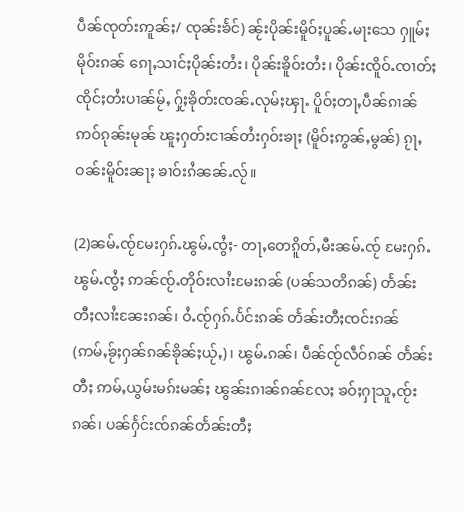ပဵၼ်ၸုတ်းဢူၼ်ႈ/ ၸုၼ်းၶႅင်) ၼႂ်းပိုၼ်းမိူဝ်ႈပူၼ်ႉမႃးသေ ႁူမ်ႈမိုဝ်းၵၼ် ၵေႃႇသၢင်ႈပိုၼ်းတႆး၊ ပိုၼ်းၶိူဝ်းတႆး၊ ပိုၼ်းၸိူဝ်ႉၸၢတ်ႈၸိုင်ႈတႆးပၢၼ်မႂ်ႇ ႁႂ်ႈၶိုတ်းၸၼ်ႉလုမ်ႈၾႃႉ ပိူဝ်ႈတႃႇပဵၼ်ၵၢၼ်ဢဝ်ၵုၼ်းမုၼ် ၽူႈႁတ်းငၢၼ်တႆးႁဝ်းၶႃႈ (မိူဝ်ႈဢွၼ်ႇမွၼ်) ၵႂႃႇဝၼ်းမိူဝ်းၼႃႈ ၶၢဝ်းၵႆၼၼ်ႉလႂ်။

(2)ၼမ်ႉၸႂ်မႄးႁၵ်ႉၽွမ်ႉၸွႆႈ- တႃႇတေၵိူတ်ႇမီးၼမ်ႉၸႂ် မႄးႁၵ်ႉၽွမ်ႉၸွႆႈ ဢၼ်ၸႂ်ႉတိုဝ်းလၢႆးမႄးၵၼ် (ပၼ်သတိၵၼ်) တႅၼ်းတီႈလၢႆးၼႄးၵၼ်၊ ဝႆႉၸႂ်ႁၵ်ႉပႅင်းၵၼ် တႅၼ်းတီႈၸင်းၵၼ် (ဢမ်ႇၶႂ်ႈႁၼ်ၵၼ်ၶိုၼ်ႈယႂ်ႇ)၊ ၽွမ်ႉၵၼ်၊ ပဵၼ်ၸႂ်လဵဝ်ၵၼ် တႅၼ်းတီႈ ဢမ်ႇယွမ်းမၵ်းမၼ်ႈ ၽွၼ်းၵၢၼ်ၵၼ်လႄႈ ၶဝ်ႈႁႃသူႇၸႂ်းၵၼ်၊ ပၼ်ႁႅင်းၸ်ၵၼ်တႅၼ်းတီႈ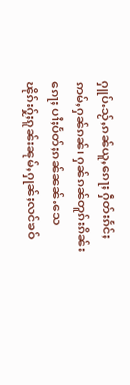ႁူပ်ႉသႂ်ႇၵၼ်ယူႇၵေႃႈ ႁဵတ်းၵႅင်ႈဢမ်ႇႁၼ်ၵၼ်၊ ႁၼ်ၵၼ်တူၵ်းၵိၼ်းၵေႃႈ ပၢႆႈပႅတ်ႈၵၼ်ၼၼ်ႉသေ ၽိုၵ်းႁႂ်ႈၵူၼ်းၼုမ်ႇႁုၼ်ႈလင်ၶဝ်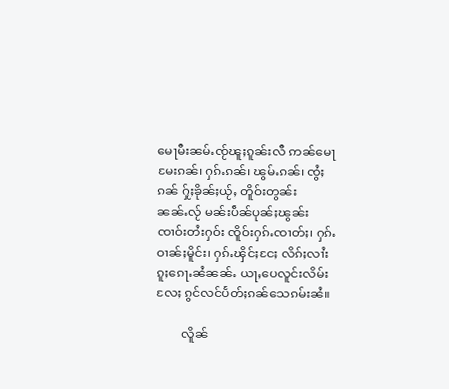မေႃမီးၼမ်ႉၸႂ်ၽူႈၵူၼ်းလီ ဢၼ်မေႃမႄးၵၼ်၊ ႁၵ်ႉၵၼ်၊ ၽွမ်ႉၵၼ်၊ ၸွႆႈၵၼ် ႁႂ်ႈၶိုၼ်ႈယႂ်ႇ တိူဝ်းတွၼ်းၼၼ်ႉလႂ် မၼ်းပဵၼ်ပုၼ်ႈၽွၼ်းၸၢဝ်းတႆးႁဝ်း ၸိူဝ်းႁၵ်ႉၸၢတ်ႈ၊ ႁၵ်ႉဝၢၼ်ႈမိူင်း၊ ႁၵ်ႉၾိင်ႈငႄႈ လိၵ်ႈလၢႆးၵူႈၵေႃႉၼႆၼၼ်ႉ ယႃႇပေလူင်းလိမ်းလႄႈ ၵွင်လင်ပႅတ်ႈၵၼ်သေၵမ်းၼႆ။

        လိူၼ်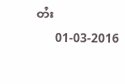တႆး
      01-03-2016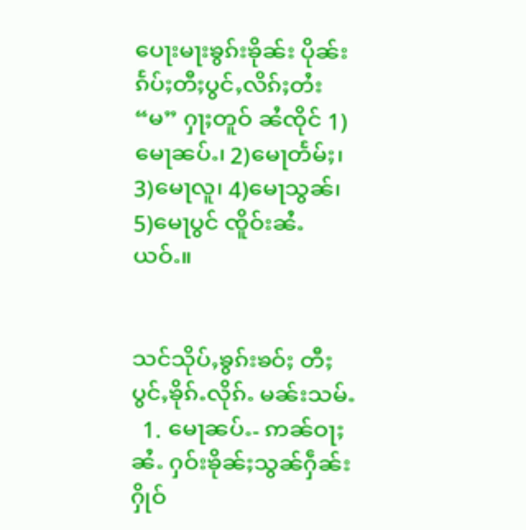ပေႃးမႃးၶွၵ်းၶိုၼ်း ပိုၼ်းၵႅပ်ႈတီႈပွင်ႇလိၵ်ႈတႆး “မ” ႁႃႈတူဝ် ၼႆၸိုင် 1)မေႃၼပ်ႉ၊ 2)မေႃတႅမ်ႈ၊ 3)မေႃလူ၊ 4)မေႃသွၼ်၊ 5)မေႃပွင် ၸိူဝ်းၼႆႉယဝ်ႉ။


သင်သိုပ်ႇၶွၵ်းၶဝ်ႈ တီႈပွင်ႇၶိုၵ်ႉလိုၵ်ႉ မၼ်းသမ်ႉ
  1. မေႃၼပ်ႉ- ဢၼ်ဝႃႈၼႆႉ ႁဝ်းၶိုၼ်ႈသွၼ်ႁဵၼ်းႁိုဝ်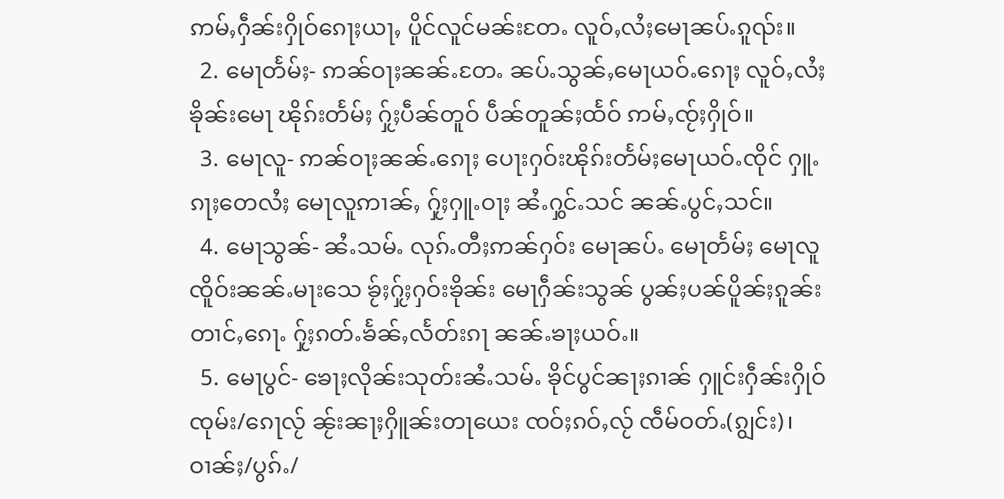ဢမ်ႇႁဵၼ်းႁိုဝ်ၵေႃႈယႃႇ ပိူင်လူင်မၼ်းတႄႉ လူဝ်ႇလႆႈမေႃၼပ်ႉၵူၺ်း။
  2. မေႃတႅမ်ႈ- ဢၼ်ဝႃႈၼၼ်ႉတႄႉ ၼပ်ႉသွၼ်ႇမေႃယဝ်ႉၵေႃႈ လူဝ်ႇလႆႈၶိုၼ်းမေႃ ၽိုၵ်းတႅမ်ႈ ႁႂ်ႈပဵၼ်တူဝ် ပဵၼ်တူၼ်ႈထႅဝ် ဢမ်ႇၸႂ်ႈႁိုဝ်။
  3. မေႃလူ- ဢၼ်ဝႃႈၼၼ်ႉၵေႃႈ ပေႃးႁဝ်းၽိုၵ်းတႅမ်ႈမေႃယဝ်ႉၸိုင် ႁူႉၵႃႈတေလႆႈ မေႃလူဢၢၼ်ႇ ႁႂ်ႈႁူႉဝႃႈ ၼႆႉႁွင်ႉသင် ၼၼ်ႉပွင်ႇသင်။
  4. မေႃသွၼ်- ၼႆႉသမ်ႉ လုၵ်ႉတီႈဢၼ်ႁဝ်း မေႃၼပ်ႉ မေႃတႅမ်ႈ မေႃလူ ၸိူဝ်းၼၼ်ႉမႃးသေ ၶႂ်ႈႁႂ်ႈႁဝ်းၶိုၼ်း မေႃႁဵၼ်းသွၼ် ပွၼ်ႈပၼ်ပိူၼ်ႈၵူၼ်းတၢင်ႇၵေႃႉ ႁႂ်ႈၵတ်ႉၶႅၼ်ႇလႅတ်းၵႃ ၼၼ်ႉၶႃႈယဝ်ႉ။
  5. မေႃပွင်- ၶေႃႈလိုၼ်းသုတ်းၼႆႉသမ်ႉ ၶိုင်ပွင်ၼႃႈၵၢၼ် ႁူင်းႁဵၼ်းႁိုဝ် ၸုမ်း/ၵေႃလႂ် ၼႂ်းၼႃႈႁိူၼ်းတႃယေး ၸဝ်ႈၵဝ်ႇလႂ် ၸဵမ်ဝတ်ႉ(ၵျွင်း)၊ ဝၢၼ်ႈ/ပွၵ်ႉ/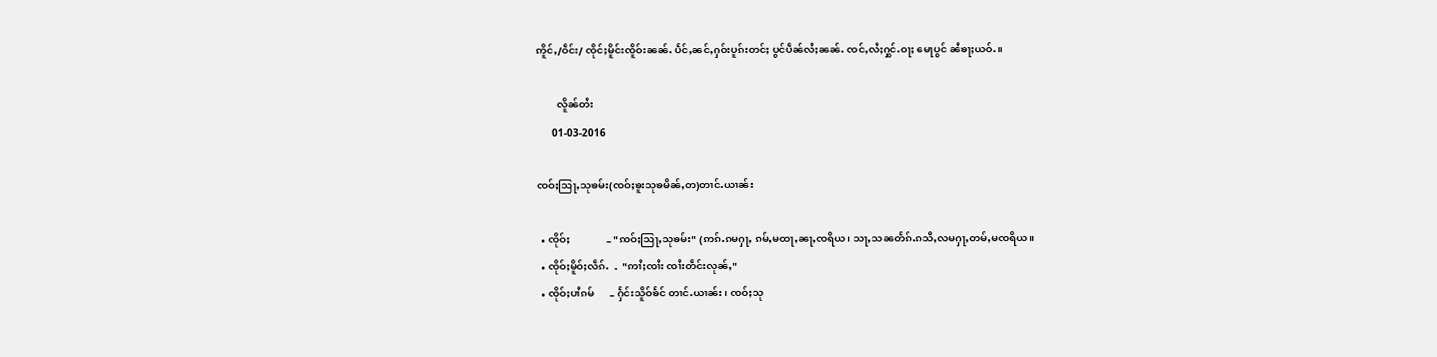ဢိူင်ႇ/ဝဵင်း/ ၸိုင်ႈမိူင်းၸိူဝ်းၼၼ်ႉ ပႅင်ႇၼင်ႇႁဝ်းပူၵ်းတင်ႈ ပွင်ပဵၼ်လႆႈၼၼ်ႉ ၸင်ႇလႆႈႁွင်ႉဝႃႈ မေႃပွင် ၼႆၶႃႈယဝ်ႉ။

        လိူၼ်တႆး
      01-03-2016

ၸဝ်ႈသြႃႇသုၶမ်း(ၸဝ်ႈၶူးသုၶမိၼ်ႇတ)တၢင်ႉယၢၼ်း

  • ၸိုဝ်ႈ              – "ꩡဝ်ႈသြႃႇသုၶမ်း" (ဢၵ်ႉၵမႁႃႇ ၵမ်ႇမထႃႇၼႃႇၸရိယ၊ သႃႇသၼတႅၵ်ႉၵသီႇလမႁႃႇတမ်ႇမၸရိယ။
  • ၸိုဝ်ႈမိူဝ်ႈလဵၵ်ႉ  -  "ဢၢႆႈၸၢႆး ၸၢႆးတဵင်းလုၼ်ႇ"
  • ၸိုဝ်ႈပၢႆၵမ်      – ႁႅင်းသိူဝ်ၶႅင် တၢင်ႉယၢၼ်း ၊ ၸဝ်ႈသု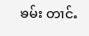ၶမ်း တၢင်ႉ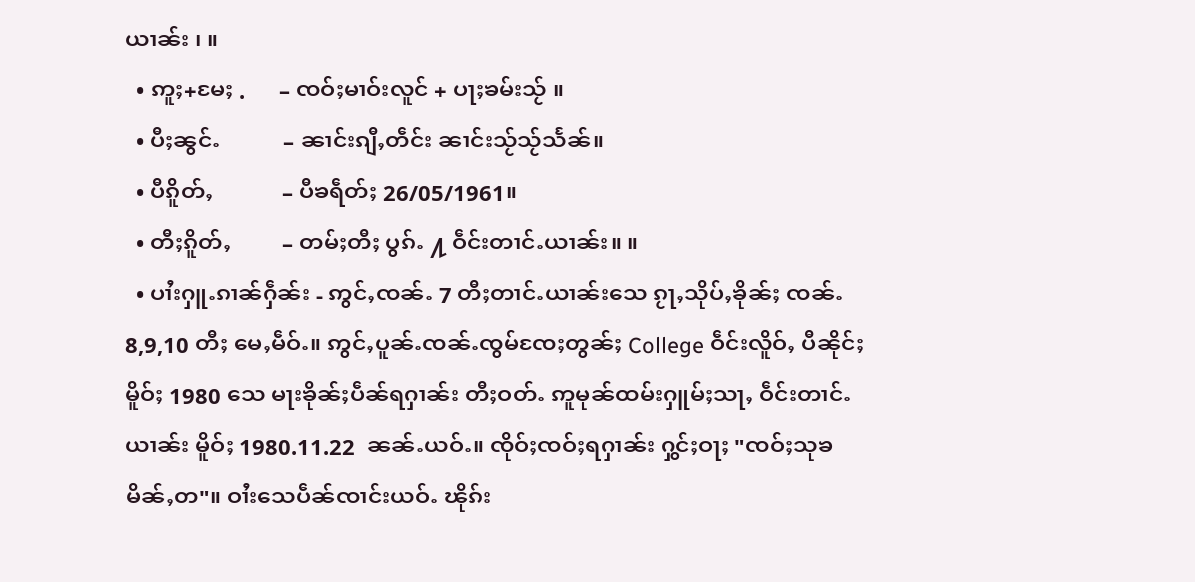ယၢၼ်း ၊ ။
  • ဢူႈ+မႄႈ .      – ၸဝ်ႈမၢဝ်းလူင် + ပႃႈၶမ်းသႂ် ။
  • ပီႈၼွင်ႉ           – ၼၢင်းၵျီႇတဵင်း ၼၢင်းသႂ်သႂ်သႅၼ်။
  • ပီၵိူတ်ႇ            – ပီၶရဵတ်ႈ 26/05/1961။
  • တီႈၵိူတ်ႇ         – တမ်ႈတီႈ ပွၵ်ႉ ႔ ဝဵင်းတၢင်ႉယၢၼ်း။ ။
  • ပၢႆးႁူႉၵၢၼ်ႁဵၼ်း - ဢွင်ႇၸၼ်ႉ 7 တီႈတၢင်ႉယၢၼ်းသေ ၵႂႃႇသိုပ်ႇၶိုၼ်ႈ ၸၼ်ႉ 8,9,10 တီႈ မေႇမဵဝ်ႉ။ ဢွင်ႇပူၼ်ႉၸၼ်ႉၸွမ်ၸႄႈတွၼ်ႈ College ဝဵင်းလိူဝ်ႇ ပီၼိုင်ႈ မိူဝ်ႈ 1980 သေ မႃးၶိုၼ်ႈပဵၼ်ရႁၢၼ်း တီႈဝတ်ႉ ဢူမုၼ်ထမ်းႁူမ်ႈသႃႇ ဝဵင်းတၢင်ႉယၢၼ်း မိူဝ်ႈ 1980.11.22  ၼၼ်ႉယဝ်ႉ။ ၸိုဝ်ႈၸဝ်ႈရႁၢၼ်း ႁွင်ႈဝႃႈ "ၸဝ်ႈသုၶမိၼ်ႇတ"။ ဝၢႆးသေပဵၼ်ၸၢင်းယဝ်ႉ ၽိုၵ်း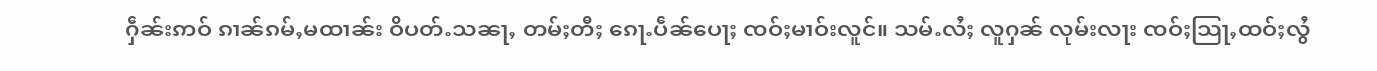ႁဵၼ်းဢဝ် ၵၢၼ်ၵမ်ႇမထၢၼ်း ဝိပတ်ႉသၼႃႇ တမ်ႈတီႈ ၵေႃႉပဵၼ်ပေႃႈ ၸဝ်ႈမၢဝ်းလူင်။ သမ်ႉလႆႈ လူႁၼ် လုမ်းလႃး ၸဝ်ႈသြႃႇထဝ်ႈလွႆ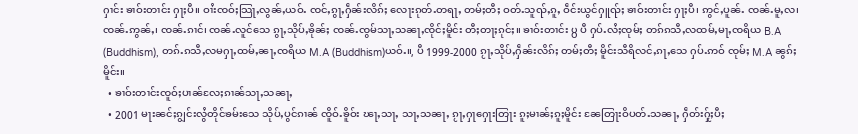ႁၢင်း ၶၢဝ်းတၢင်း ႁႃႈပီ။ ဝၢႆးၸဝ်ႈသြႃႇလွၼ်ႇယဝ်ႉ ၸင်ႇၵွႃႇႁဵၼ်းလိၵ်ႈ လေႃးၵုတ်ႉတရႃႇ တမ်ႈတီႈ ဝတ်ႉသူၺ်ႇၵူႇ ဝဵင်းယွင်ႁူၺ်ႈ ၶၢဝ်းတၢင်း ႁႃႈပီ၊ ဢွင်ႇပူၼ်ႉ ၸၼ်ႉမူႇလ၊ ၸၼ်ႉဢွၼ်ႇ၊ ၸၼ်ႉၵၢင်၊ ၸၼ်ႉလူင်သေ ၵွႃႇသိုပ်ႇၶိုၼ်ႈ ၸၼ်ႉၸွမ်သႃႇသၼႃႇၸိုင်ႈမိူင်း တီႈတႃႈၵုင်ႈ။ ၶၢဝ်းတၢင်း ႘ ပီ ႁပ်ႉလႆႈၸုမ်ႈ တၵ်ၵသီႇလထမ်ႇမႃႇၸရိယ B.A (Buddhism), တၵ်ႉၵသီႇလမႁႃႇထမ်ႇၼႃႇၸရိယ M.A (Buddhism)ယဝ်ႉ။, ပီ 1999-2000 ၵႂႃႇသိုပ်ႇႁဵၼ်းလိၵ်ႈ တမ်ႈတီႈ မိူင်းသီရိလင်ႇၵႃႇသေ ႁပ်ႉဢဝ် ၸုမ်ႈ M.A ၼွၵ်ႈမိူင်း။
  • ၶၢဝ်းတၢင်းၸူဝ်ႈပၢၼ်လႄႈၵၢၼ်သႃႇသၼႃႇ
  • 2001 မႃးၼင်ႈၵျွင်းလွႆတိုင်ၶမ်းသေ သိုပ်ႇပွင်ၵၢၼ် ၸိူဝ်ႉၶိူဝ်း ၽႃႇသႃႇ သႃႇသၼႃႇ ၵႂႃႇႁႃႁေႃးတြႃး ၵူႈမၢၼ်ႈၵူႈမိူင်း ၼႄတြႃးဝိပတ်ႉသၼႃႇ ႁဵတ်းႁႂ်ႈပီႈ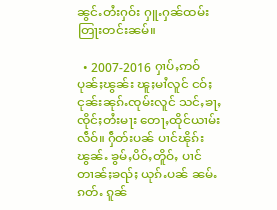ၼွင်ႉတႆးႁဝ်း ႁူႉႁၼ်ထမ်းတြႃးတင်းၼမ်။

  • 2007-2016 ႁၢပ်ႇဢဝ် ပုၼ်ႈၽွၼ်း ၽူႈမၢႆလူင် ငဝ်ႈငုၼ်းၼုၵ်ႉၸုမ်းလူင် သင်ႇၶႃႇၸိုင်ႈတႆးမႃး တေႃႇထိုင်ယၢမ်းလဵဝ်။ ႁဵတ်းပၼ် ပၢင်ၽိုၵ်းၽွၼ်ႉ ၶွမ်ႇပိဝ်ႇတိူဝ်ႇ ပၢင်တၢၼ်ႈၶၺ်ႈ ယုၵ်ႉပၼ် ၼမ်ႉၵတ်ႉ ၵူၼ်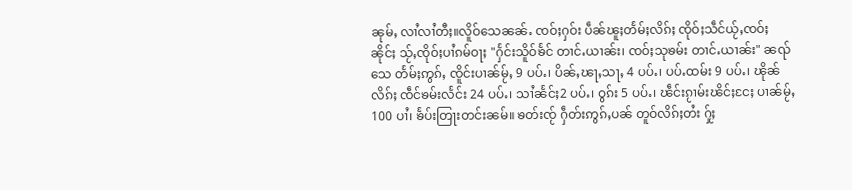ၼုမ်ႇ လၢႆလၢႆတီႈ။လိူဝ်သေၼၼ်ႉ ၸဝ်ႈႁဝ်း ပဵၼ်ၽူႈတႅမ်ႈလိၵ်ႈ ၸိုဝ်ႈသဵင်ယႂ်ႇၸဝ်ႈၼိုင်ႈ သႂ်ႇၸိုဝ်ႈပၢႆၵမ်ဝႃႈ "ႁႅင်းသိူဝ်ၶႅင် တၢင်ႉယၢၼ်း၊ ၸဝ်ႈသုၶမ်း တၢင်ႉယၢၼ်း" ၼၺ်သေ တႅမ်ႈဢွၵ်ႇ ၸိူင်းပၢၼ်မႂ်ႇ 9 ပပ်ႉ၊ ပိၼ်ႇၽႃႇသႃႇ 4 ပပ်ႉ၊ ပပ်ႉထမ်း 9 ပပ်ႉ၊ ၽိုၼ်လိၵ်ႈ ၸဵင်ၶမ်းလႅင်း 24 ပပ်ႉ၊ သၢႆၼႅင်ႈ2 ပပ်ႉ၊ ဝွၵ်း 5 ပပ်ႉ၊ ၽဵင်းၵႂၢမ်းၽိင်ႈငႄႈ ပၢၼ်မႂ်ႇ 100 ပၢႆ၊ ၶႅပ်းတြႃးတင်းၼမ်။ ၶတ်းၸႂ် ႁဵတ်းဢွၵ်ႇပၼ် တူဝ်လိၵ်ႈတႆး ႁႂ်ႈ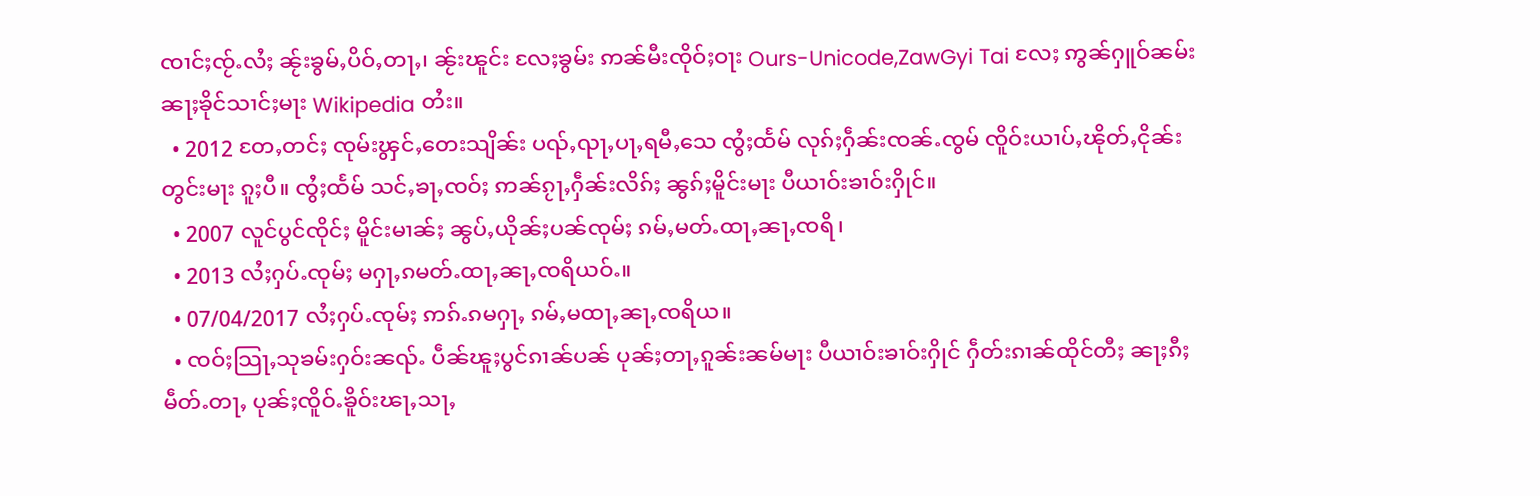ၸၢင်ႈၸႂ်ႉလႆႈ ၼႂ်းၶွမ်ႇပိဝ်ႇတႃႇ၊ ၼႂ်းၽူင်း လႄႈၶွမ်း ဢၼ်မီးၸိုဝ်ႈဝႃး Ours-Unicode,ZawGyi Tai လႄႈ ဢွၼ်ႁူဝ်ၼမ်းၼႃႈၶိုင်သၢင်ႈမႃး Wikipedia တႆး။
  • 2012 တႄႇတင်ႈ ၸုမ်းၾွင်ႇတေးသျိၼ်း ပၺ်ႇၺႃႇပႃႇရမီႇသေ ၸွႆႈထႅမ် လုၵ်ႈႁဵၼ်းၸၼ်ႉၸွမ် ၸိူဝ်းယၢပ်ႇၽိုတ်ႇငိုၼ်းတွင်းမႃး ၵူႈပီ။ ၸွႆႈထႅမ် သင်ႇၶႃႇၸဝ်ႈ ဢၼ်ၵႂႃႇႁဵၼ်းလိၵ်ႈ ၼွၵ်ႈမိူင်းမႃး ပီယၢဝ်းၶၢဝ်းႁိုင်။
  • 2007 လူင်ပွင်ၸိုင်ႈ မိူင်းမၢၼ်ႈ ၼွပ်ႇယိုၼ်ႈပၼ်ၸုမ်ႈ ၵမ်ႇမတ်ႉထႃႇၼႃႇၸရိ၊
  • 2013 လႆႈႁပ်ႉၸုမ်ႈ မႁႃႇၵမတ်ႉထႃႇၼႃႇၸရိယဝ်ႉ။
  • 07/04/2017 လႆႈႁပ်ႉၸုမ်ႈ ဢၵ်ႉၵမႁႃႇ ၵမ်ႇမထႃႇၼႃႇၸရိယ။
  • ၸဝ်ႈသြႃႇသုၶမ်းႁဝ်းၼၺ်ႉ ပဵၼ်ၽူႈပွင်ၵၢၼ်ပၼ် ပုၼ်ႈတႃႇၵူၼ်းၼမ်မႃး ပီယၢဝ်းၶၢဝ်းႁိုင် ႁဵတ်းၵၢၼ်ထိုင်တီႈ ၼႃႈၵီႈမဵတ်ႉတႃႇ ပုၼ်ႈၸိူဝ်ႉၶိူဝ်းၽႃႇသႃႇ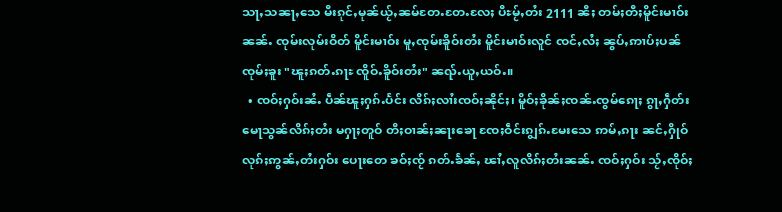သႃႇသၼႃႇသေ မီးၵုင်ႇမုၼ်ယႂ်ႇၼမ်တႄႉတႄႉလႄႈ ပီႊမႂ်ႇတႆး 2111 ၼီႈ တမ်ႈတီႈမိူင်းမၢဝ်းၼၼ်ႉ ၸုမ်းလုမ်းဝိတ် မိူင်းမၢဝ်း မူႇၸုမ်းၶိူဝ်းတႆး မိူင်းမၢဝ်းလူင် ၸင်ႇလႆႈ ၼွပ်ႇဢၢပ်ႈပၼ် ၸုမ်ႈၶူး "ၽူႈၵတ်ႉၵႃႊ ၸိူဝ်ႉၶိူဝ်းတႆး" ၼၺ်ႉယူႇယဝ်ႉ။
  • ၸဝ်ႈႁဝ်းၼႆႉ ပဵၼ်ၽူႈႁၵ်ႉပႅင်း လိၵ်ႈလၢႆးၸဝ်ႈၼိုင်ႈ၊ မိူဝ်ႈၶိုၼ်ႈၸၼ်ႉၸွမ်ၵေႃႈ ၵွႃႇႁဵတ်းမေႃသွၼ်လိၵ်ႈတႆး မႁႃႈတူဝ် တီႈဝၢၼ်ႈၼႃးၶေႃ ၸႄႈဝဵင်းၵျွၵ်ႉမႄးသေ ဢမ်ႇၵႃး ၼင်ႇႁိုဝ် လုၵ်ႈဢွၼ်ႇတႆးႁဝ်း ပေႃးတေ ၶဝ်ႈၸႂ် ၵတ်ႉၶႅၼ်ႇ ၽၢႆႇလူလိၵ်ႈတႆးၼၼ်ႉ ၸဝ်ႈႁဝ်း သႂ်ႇၸိုဝ်ႈ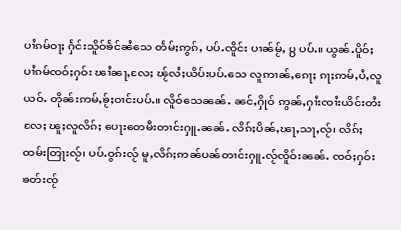ပၢႆၵမ်ဝႃႈ ႁႅင်းသိူဝ်ၶႅင်ၼႆသေ တႅမ်ႈဢွၵ်ႇ ပပ်ႉၸိူင်း ပၢၼ်မႂ်ႇ ႘ ပပ်ႉ။ ယွၼ်ႉပိူဝ်ႈ ပၢႆၵမ်ၸဝ်ႈႁဝ်း ၽၢႆၼႃႇလႄႈ ၽႂ်လႆႈယိပ်းပပ်ႉသေ လူဢၢၼ်ႇၵေႃႈ ၵႃႈဢမ်ႇပႆႇလူယဝ်ႉ တိုၼ်းဢမ်ႇၶႂ်ႈဝၢင်းပပ်ႉ။ လိူဝ်သေၼၼ်ႉ ၼင်ႇႁိုဝ် ဢွၼ်ႇႁၢႆးၸၢႆးယိင်းတႆးလႄႈ ၽူႈလူလိၵ်ႈ ပေႃးတေမီးတၢင်းႁူႉၼၼ်ႉ လိၵ်ႈပိၼ်ႇၽႃႇသႃႇလႂ်၊ လိၵ်ႈထမ်းတြႃးလႂ်၊ ပပ်ႉဝွၵ်းလႂ် မူႇလိၵ်ႈဢၼ်ပၼ်တၢင်းႁူႉလႂ်ၸိူဝ်းၼၼ်ႉ ၸဝ်ႈႁဝ်း ၶတ်းၸႂ်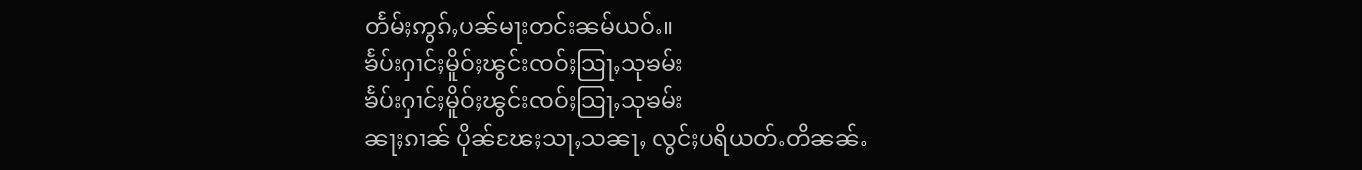တႅမ်ႈဢွၵ်ႇပၼ်မႃးတင်းၼမ်ယဝ်ႉ။
ၶႅပ်းႁၢင်ႈမိူဝ်ႈၽွင်းၸဝ်ႈသြႃႇသုၶမ်း
ၶႅပ်းႁၢင်ႈမိူဝ်ႈၽွင်းၸဝ်ႈသြႃႇသုၶမ်း
ၼႃႈၵၢၼ် ပိုၼ်ၽႄႈသႃႇသၼႃႇ လွင်ႈပရိယတ်ႉတိၼၼ်ႉ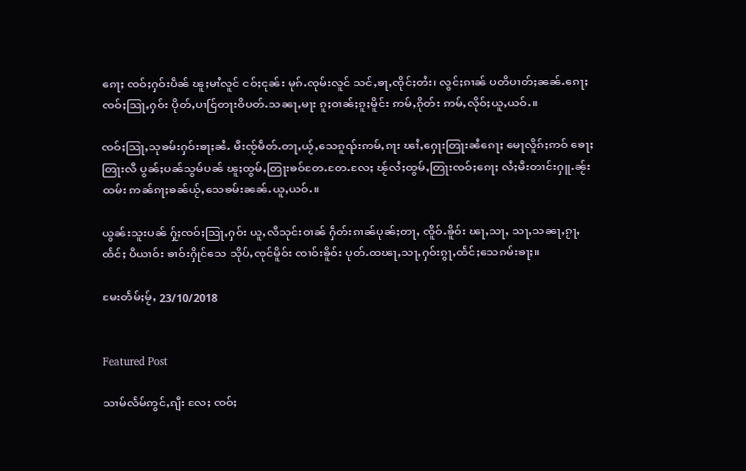ၵေႃႈ ၸဝ်ႈႁဝ်းပဵၼ် ၽူႈမၢႆလူင် ငဝ်ႈငုၼ်း မုၵ်ႉၸုမ်းလူင် သင်ႇၶႃႇၸိုင်ႈတႆး၊ လွင်ႈၵၢၼ် ပတိပၢတ်ႈၼၼ်ႉၵေႃႈ ၸဝ်ႈသြႃႇႁဝ်း ပိုတ်ႇပၢင်ြတႃးဝိပတ်ႉသၼႃႇမႃး ၵူႈဝၢၼ်ႈၵူႈမိူင်း ဢမ်ႇၵိုတ်း ဢမ်ႇလိုဝ်ႈယူႇယဝ်ႉ။

ၸဝ်ႈသြႃႇသုၶမ်းႁဝ်းၶႃႈၼႆႉ မီးၸႂ်မဵတ်ႉတႃႇယႂ်ႇသေၵူၺ်းဢမ်ႇၵႃး ၽၢႆႇႁေႃးတြႃးၼႆၵေႃႈ မေႃလိူၵ်ႈဢဝ် ၶေႃႈတြႃးလီ ပွၼ်ႈပၼ်သွမ်ပၼ် ၽူႈထွမ်ႇတြႃးၶဝ်တႄႉတႄႉလႄႈ ၽႂ်လႆႈထွမ်ႇတြႃးၸဝ်ႈၵေႃႈ လႆႈမီးတၢင်းႁူႉၼႂ်းထမ်း ဢၼ်ၵႃႈၶၼ်ယႂ်ႇသေၶမ်းၼၼ်ႉယူႇယဝ်ႉ။

ယွၼ်းသူးပၼ် ႁႂ်ႈၸဝ်ႈသြႃႇႁဝ်း ယူႇလီသုင်းဝၢၼ် ႁဵတ်းၵၢၼ်ပုၼ်ႈတႃႇ ၸိူဝ်ႉၶိူဝ်း ၽႃႇသႃႇ သႃႇသၼႃႇၵႂႃႇထႅင်ႈ ပီယၢဝ်း ၶၢဝ်းႁိုင်သေ သိုပ်ႇၸုင်မိူဝ်း ၸၢဝ်းၶိူဝ်း ပုတ်ႉထၽႃႇသႃႇႁဝ်းၵွႃႇထႅင်ႈသေၵမ်းၶႃႈ။

မႄးတႅမ်ႈမႂ်ႇ 23/10/2018


Featured Post

သၢမ်လႅမ်ဢွင်ႇၵျီး လႄႈ ၸဝ်ႈ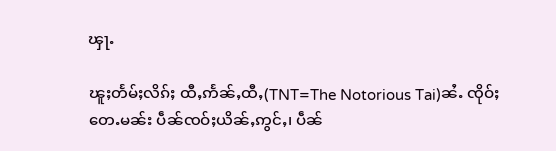ၾႃႉ

ၽူႈတႅမ်ႈလိၵ်ႈ ထီႇဢႅၼ်ႇထီႇ(TNT=The Notorious Tai)ၼႆႉ ၸိုဝ်ႈတေႉမၼ်း ပဵၼ်ၸဝ်ႈယိၼ်ႇဢွင်ႇ၊ ပဵၼ်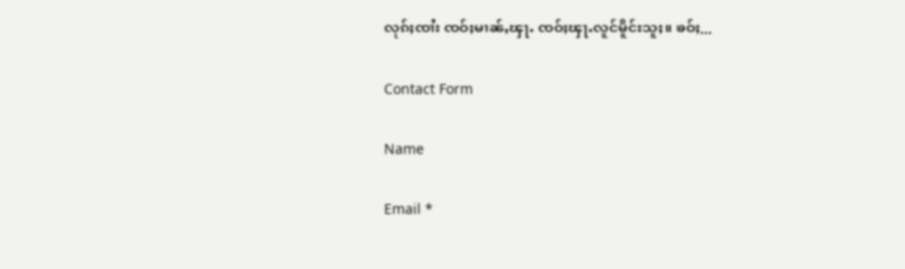လုၵ်ႈၸၢႆး ၸဝ်ႈမၢၼ်ႇၾႃႉ ၸဝ်ႈၾႃႉလူင်မိူင်းသူႈ။ ၶဝ်ႈ...

Contact Form

Name

Email *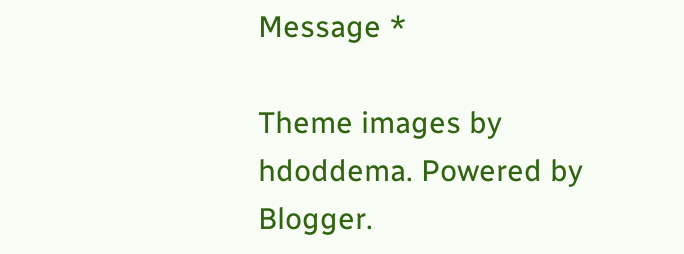Message *

Theme images by hdoddema. Powered by Blogger.